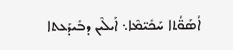ܐܳܣܰܘ̈ܳܬܐ ܚܰܟܺܝ̈ܡܶܐ܆ ܐܰܝܠܶܝܢ ܕܒܺܝܕܰܥܬܐ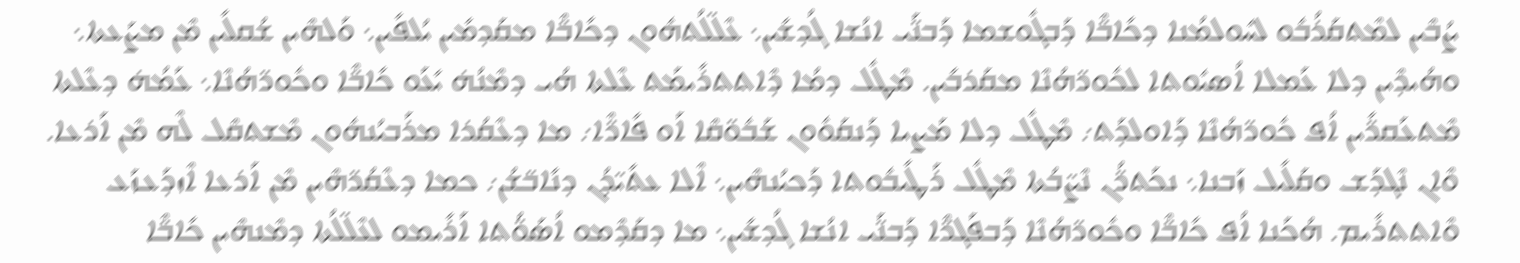ܨܳܒܶܝܢ ܠܡܶܬܩܰܪܳܒܽܘ ܠܚܽܘܠܡܳܢܐ ܕܟܺܐܒ̈ܶܐ ܕܰܒܓܽܘܫܡܐ ܕܰܒܢ̈ܰܝ ܐܢܳܫܐ ܓܳܕܫܺܝܢ܆ ܥܶܠ̈ܠܳܬܗܽܘܢ ܕܟܺܐܒ̈ܶܐ ܡܩܰܕܡܺܝܢ ܝܳܠܦܺܝܢ܆ ܘܰܠܗܶܝܢ ܫܳܩܠܺܝܢ ܡܶܢ ܡܨܰܥܬܐ܆ ܘܗܳܝܕܶܝܢ ܕܠܐ ܥܰܡܠܐ ܐܳܣܝܽܘܬܐ ܠܟܽܘܖ̈ܗܳܢܶܐ ܡܩܰܪܒܺܝܢ. ܡܶܛܽܠ ܕܡܳܐ ܕܶܐܬܬܪܺܝܡܰܬ ܥܶܠܬܐ ܗܳܝ ܕܡܶܢܳܗ̇ ܝܺܥܰܘ ܟܺܐܒ̈ܶܐ ܘܟܽܘܖ̈ܗܳܢܶܐ܆ ܥܰܡܳܗ̇ ܕܥܶܠܬܐ ܡܶܬܥܰܩܪ̈ܺܝܢ ܐܳܦ ܟܽܘܖ̈ܗܳܢܶܐ ܕܰܐܘܠܕܰܬ܇ ܡܶܛܽܠ ܕܠܐ ܡܰܨܝܐ ܕܰܢܩܰܘܽܘܢ ܫܰܒܽܘ̈ܩܶܐ ܐܰܘ ܦܺܐܪ̈ܶܐ܇ ܡܐ ܕܥܶܩܳܪܐ ܡܪܰܒܝܳܢܗܽܘܢ ܡܶܫܬܩܶܠ ܠܶܗ ܡܶܢ ܐܰܪܥܐ. ܘܶܐܢ ܢܶܓܕܰܫ ܘܩܰܠܺܝܠ ܙܰܒܢܐ܆ ܢܟܰܬܪ̈ܳܢ ܢܶܨ̈ܒܳܬܐ ܡܶܛܽܠ ܪܰܛܺܝܒܽܘܬܐ ܕܰܟܝܳܢܗܶܝܢ܆ ܐܶܠܐ ܥܬܺܝ̈ܕܳܢ ܕܢܺܐܒ̈ܫܳܢ܇ ܟܡܐ ܕܥܶܩܳܪ̈ܗܶܝܢ ܡܶܢ ܐܰܪܥܐ ܐܶܙܕܰܥܙܰܥ ܘܶܐܬܬܪܺܝܡ. ܗܳܟܰܢܐ ܐܳܦ ܟܺܐܒ̈ܶܐ ܘܟܽܘܖ̈ܗܳܢܶܐ ܕܰܒܦܰܓܖ̈ܶܐ ܕܰܒܢ̈ܰܝ ܐܢܳܫܐ ܓܳܕܫܺܝܢ܆ ܡܐ ܕܩܰܕܶܡܘ ܐܳܣܰܘ̈ܳܬܐ ܐܰܪܺܝܡܘ ܠܥܶܠ̈ܠܳܬܐ ܕܡܶܢܗܶܝܢ ܟܺܐܒ̈ܶܐ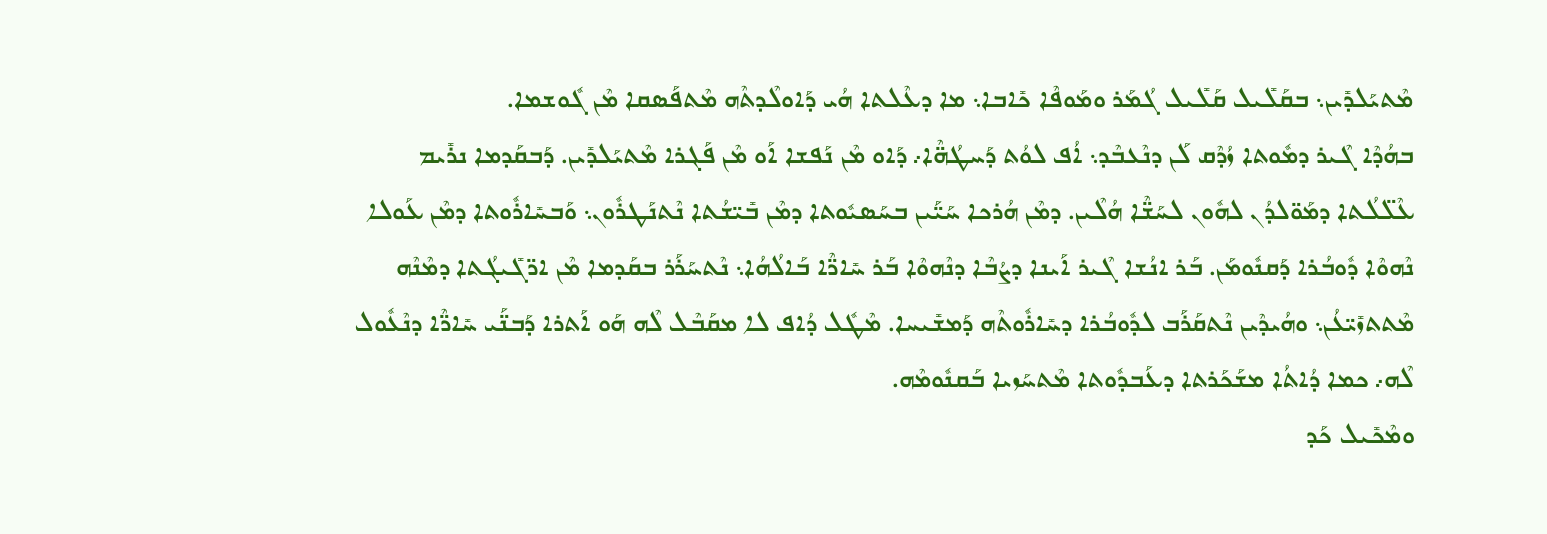ܡܶܬܝܰܠܕܺܝܢ܆ ܒܩܰܠܺܝܠ ܩܰܠܺܝܠ ܓܳܡܰܪ ܘܡܰܘܦܶܐ ܟܺܐܒܐ܆ ܡܐ ܕܥܶܠܬܐ ܗܳܝ ܕܰܐܘܠܶܕܬܶܗ ܡܶܬܦܰܣܩܐ ܡܶܢ ܓܽܘܫܡܐ.
ܒܗܳܕܶܐ ܓܶܝܪ ܕܡܽܘܬܐ ܙܳܕܶܩ ܠܰܢ ܕܢܶܥܒܶܕ܆ ܐܳܦ ܠܘܳܬ ܕܰܚܛܳܗ̈ܶܐ܇ ܕܰܐܘ ܡܶܢ ܢܰܦܫܐ ܐܰܘ ܡܶܢ ܦܰܓܪܐ ܡܶܬܝܰܠܕܺܝܢ. ܕܰܒܩܰܕܡܐ ܢܪܺܝܡ ܥܶܠ̈ܠܳܬܐ ܕܡܰܘ̈ܠܕܳܢ ܠܗܽܘܢ ܠܚܰܫ̈ܶܐ ܗܳܠܶܝܢ. ܕܡܶܢ ܗܳܪܟܐ ܚܰܝ̈ܰܝܢ ܒܚܰܣܝܽܘܬܐ ܕܡܶܢ ܒܺܝ̈ܫܳܬܐ ܢܶܬܢܰܛܪܽܘܢ܆ ܘܰܒܚܺܐܪܽܘܬܐ ܕܡܶܢ ܥܰܘܠܐ ܢܶܗܘܶܐ ܕܽܘܒܳܪܐ ܕܰܩܢܽܘܡܰܢ. ܒܰܪ ܐܢܳܫܐ ܓܶܝܪ ܐܰܝܢܐ ܕܨܳܒܶܐ ܕܢܶܗܘܶܐ ܒܰܪ ܚܺܐܪ̈ܶܐ ܒܰܐܠܳܗܳܐ܆ ܢܶܬܚܰܪܰܪ ܒܩܰܕܡܐ ܡܶܢ ܐܖ̈ܓܺܝܓܳܬܐ ܕܡܶܢܶܗ ܡܶܬܬܙܺܝ̈ܥܳܢ܆ ܘܗܳܝܕܶܝܢ ܢܶܬܩܰܪܰܒ ܠܕܽܘܒܳܪܐ ܕܚܺܐܪܽܘܬܶܗ ܕܰܡܫܺܝܚܐ. ܡܶܛܽܠ ܕܳܐܦ ܠܐ ܡܩܰܒܶܠ ܠܶܗ ܗܰܘ ܐܰܬܪܐ ܕܰܒܢ̈ܰܝ ܚܺܐܪ̈ܶܐ ܕܢܶܥܽܘܠ ܠܶܗ܇ ܟܡܐ ܕܳܐܬܳܐ ܡܫܰܟܰܪܬܐ ܕܥܰܒܕܽܘܬܐ ܡܶܬܚܰܙܝܐ ܒܰܩܢܽܘܡܶܗ.
ܘܡܶܟܺܝܠ ܟܰܕ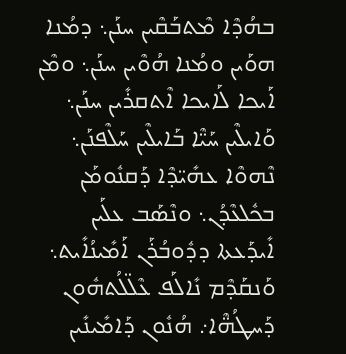ܒܗܳܕܶܐ ܡܶܬܒܰܩܶܝܢ ܚܢܰܢ܆ ܕܡܳܢܐ ܗܘܰܝܢ ܘܡܳܢܐ ܗܳܘܶܝܢ ܚܢܰܢ܆ ܘܡܶܢ ܐܰܝܟܐ ܠܰܐܝܟܐ ܐܶܬܩܪܺܝܢ ܚܢܰܢ܆ ܘܰܐܝܠܶܝܢ ܚܰܝ̈ܶܐ ܒܰܐܝܠܶܝܢ ܚܰܠܶܦܢܰܢ܆ ܢܶܗܘܶܐ ܥܗܺܝ̈ܕܶܐ ܕܰܩܢܽܘܡܰܢ ܒܟܽܠܥܶܕܳܢ܆ ܘܢܶܣܰܒ ܥܠܰܝܢ ܐܺܝܕܰܥܬܐ ܕܕܽܘܒܳܪܰܢ ܐܰܡܺܝܢܳܐܺܝܬ܆ ܘܰܢܩܰܕܶܡ ܢܺܐܠܰܦ ܥܶܠ̈ܠܳܬܗܽܘܢ ܕܰܚܛܳܗ̈ܶܐ܇ ܗܳܢܽܘܢ ܕܰܐܡܺܝܢܺܝܢ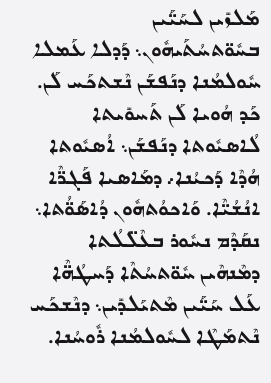ܡܰܠܙܺܝܢ ܠܚܰܝ̈ܰܝܢ ܒܚܽܘ̈ܬܚܳܬܰܝܗܽܘܢ܆ ܕܰܕܠܐ ܥܰܡܠܐ ܚܽܘܠܡܳܢܐ ܕܢܰܦܫܰܢ ܢܶܫܬܟܰܚ ܠܰܢ. ܟܰܕ ܗܳܘܝܐ ܠܰܢ ܬܰܚܘܺܝܬܐ ܠܳܐܣܝܽܘܬܐ ܕܢܰܦܫܰܢ܆ ܐܳܣܝܽܘܬܐ ܗܳܕܶܐ ܕܰܟܝܳܢܐ܇ ܕܡܰܐܣܝܐ ܦܰܓܖ̈ܶܐ ܐܢܳܫܳܝ̈ܶܐ. ܘܰܐܟܘܳܬܗܽܘܢ ܕܳܐܣܰܘ̈ܳܬܐ܆ ܢܩܰܕܶܡ ܢܚܽܘܪ ܒܥܶܠ̈ܠܳܬܐ ܕܡܶܢܗܶܝܢ ܚܽܘ̈ܬܚܳܬܶܐ ܕܰܚܛܳܗ̈ܶܐ ܥܰܠ ܚܰܝ̈ܰܝܢ ܡܶܬܝܰܠܕܺܝܢ܆ ܕܢܶܫܟܰܚ ܢܶܬܡܰܛܶܐ ܠܚܽܘܠܡܳܢܐ ܪܽܘܚܳܢܐ.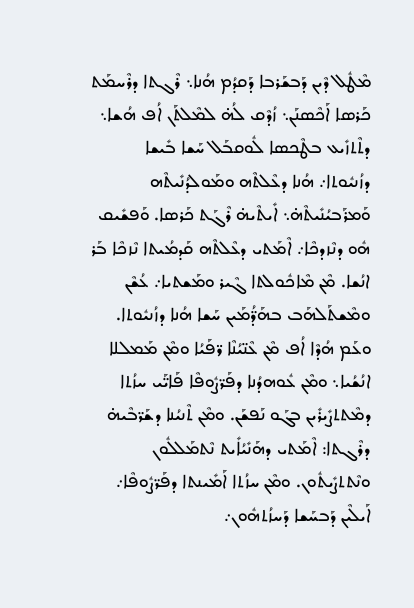ܡܶܛܽܠ ܕܶܝܢ ܕܰܒܫܰܪܒܐ ܕܰܩܕܳܡ ܗܳܢܐ܆ ܪܶܓܬܐ ܕܪܶܚܡܰܬ ܟܰܪܣܐ ܐܰܟܶܣܢܰܢ܆ ܙܳܕܶܩ ܠܳܗ̇ ܠܡܶܠܬܰܢ ܐܳܦ ܗܳܫܐ܆ ܕܬܶܬܙܺܝܥ ܒܛܶܟܣܐ ܠܽܘܩܒܰܠ ܚܰܫܐ ܒܺܝܫܐ ܕܙܳܢܝܽܘܬܐ܇ ܗܳܢܐ ܕܥܶܠܬܶܗ ܘܡܰܘܠܕܳܢܺܝܬܶܗ ܘܰܡܪܰܒܝܳܢܺܝܬܶܗ̇܆ ܐܺܝܬܶܝܗ̇ ܪܶܓܰܬ ܟܰܪܣܐ. ܘܰܦܫܺܝܩ ܗܽܘ ܕܢܶܙܕܟܶܐ܇ ܐܶܡܰܬܝ ܕܥܶܠܬܶܗ ܩܰܕܡܳܝܬܐ ܢܶܙܟܶܐ ܒܰܪ ܐܢܳܫܐ. ܡܶܢ ܡܶܐܟܽܘܠܬܐ ܓܶܝܪ ܘܡܰܫܬܝܐ܇ ܥܳܫܶܢ ܘܡܶܫܬܰܠܗܰܒ ܒܗܰܕ̈ܳܡܰܝܢ ܚܰܫܐ ܗܳܢܐ ܕܙܳܢܝܽܘܬܐ. ܘܥܰܡ ܗܳܕܶܐ ܐܳܦ ܡܶܢ ܥܶܢ̈ܝܳܢܶܐ ܪ̈ܦܰܝܳܐ ܘܡܶܢ ܡܰܡܠܠܐ ܐܢܳܫܳܝܐ܆ ܘܡܶܢ ܥܽܘܗܕܳܢܐ ܕܦܰܪ̈ܨܽܘܦܶܐ ܦܰܐܝ̈ܰܝ ܚܙܳܬܐ ܕܡܶܬܬܨܺܝܪܺܝܢ ܒܓܰܘ ܢܰܦܫܰܢ. ܘܡܶܢ ܬܶܢܝܳܢܐ ܕܫܰܖ̈ܒܶܝܗ̇ ܕܪܶܓܬܐ: ܐܶܡܰܬܝ ܕܗܰܢܺܝܳܐܺܝܬ ܢܶܬܡܰܠܠܽܘܢ ܘܢܶܬܬܨܺܝܬܽܘܢ. ܘܡܶܢ ܚܙܳܬܐ ܐܰܡܺܝܢܬܐ ܕܦܰܪ̈ܨܽܘܦܶܐ܇ ܐܰܝܠܶܝܢ ܕܰܒܚܰܫܐ ܕܰܚܙܳܬܗܽܘܢ܇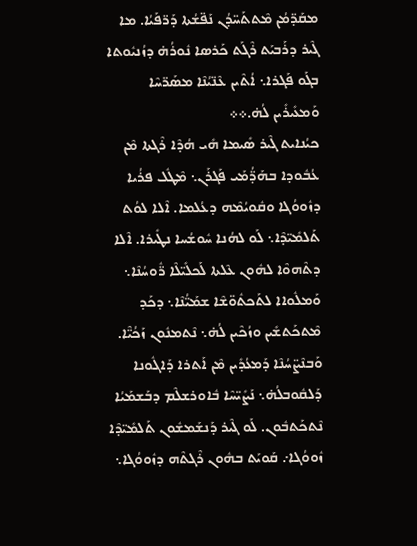ܡܩܰܕ̈ܡܳܢ ܡܶܬܬܰܚ̈ܕܳܢ ܢܰܦ̈ܫܳܬܐ ܕܰܪ̈ܦܰܝܳܐ. ܡܐ ܓܶܝܪ ܕܪܰܒܝܰܬ ܪܶܓܰܬ ܟܰܪܣܐ ܢܽܘܪܳܗ̇ ܕܙܳܢܝܽܘܬܐ ܒܓܰܘ ܦܰܓܪܐ܆ ܐܳܬܶܝܢ ܥܶܢ̈ܝܳܢܶܐ ܡܣܰܪ̈ܚܶܐ ܘܰܡܥܺܝܪܺܝܢ ܠܳܗ̇.܀܀
ܟܝܳܢܐܝܬ ܓܶܝܪ ܣܺܝܡܐ ܗܺܝ ܗܳܕܶܐ ܪܶܓܬܐ ܡܶܢ ܥܳܒܽܘܕܐ ܒܗܰܕ̈ܳܡܰܝ ܦܰܓܪܰܢ܆ ܡܶܛܽܠ ܦܪܳܝܐ ܕܙܽܘܘܳܓܐ ܘܩܽܘܝܳܡܶܗ ܕܥܳܠܡܐ. ܐܶܠܐ ܠܘܳܬ ܬܰܠܡܺܝ̈ܕܶܐ܆ ܠܰܘ ܠܗܳܢܐ ܚܽܘܫܳܚܐ ܢܛܺܝܪܐ. ܐܶܠܐ ܕܬܶܗܘܶܐ ܠܗܽܘܢ ܥܶܠܬܐ ܠܰܟܠܺܝ̈ܠܶܐ ܪ̈ܽܘܚܳܢܶܐ܆ ܘܰܡܠܽܘܐܐ ܠܬܰܟܬܽܘ̈ܫܶܐ ܫܡܰܝ̈ܳܢܶܐ܆ ܕܟܰܕ ܡܶܬܟܰܬܫܺܝܢ ܘܙܳܟܶܝܢ ܠܳܗ̇܆ ܢܶܬܡܢܽܘܢ ܙܰܟܳܝ̈ܶܐ. ܘܰܒܢܶܨ̈ܚܳܢܶܐ ܕܰܡܥܳܕܺܝܢ ܡܶܢ ܐܰܬܪܐ ܕܰܐܓܽܘܢܐ ܕܰܠܩܽܘܒܠܳܗ̇܆ ܢܰܨܺܝ̈ܚܶܐ ܒܽܐܘܪܫܠܶܡ ܕܒܰܫܡܰܝܳܐ ܢܶܬܟܰܬܒܽܘܢ. ܠܰܘ ܓܶܝܪ ܕܰܢܫܰܡܫܽܘܢ ܬܰܠܡܺܝ̈ܕܶܐ ܙܽܘܘܳܓܐ܇ ܩܰܘܝܰܬ ܒܗܽܘܢ ܪܶܓܬܶܗ ܕܙܽܘܘܳܓܐ܆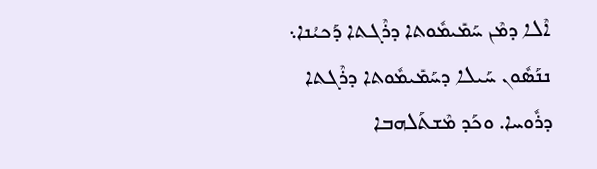ܐܶܠܐ ܕܡܶܢ ܚܰܡܺܝܡܽܘܬܐ ܕܪܶܓܬܐ ܕܰܟܝܳܢܐ܆ ܢܢܰܣܽܘܢ ܚܰܝܠܐ ܕܚܰܡܺܝܡܽܘܬܐ ܕܪܶܓܬܐ ܕܪܽܘܚܐ. ܘܟܰܕ ܡܶܫܬܰܠܗܒܐ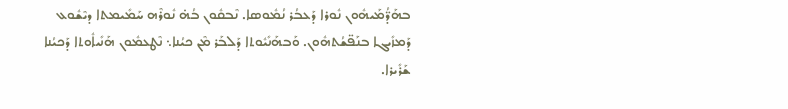ܒܗܰܕ̈ܳܡܰܝܗܽܘܢ ܢܽܘܪܐ ܕܰܥܒܳܪ ܢܳܡܽܘܣܐ. ܢܶܒܩܽܘܢ ܒܳܗ̇ ܢܽܘܪܶܗ ܚܰܡܺܝܡܬܐ ܕܝܶܫܽܘܥ ܕܰܡܙܺܝܓܐ ܒܢܰܦ̈ܫܳܬܗܽܘܢ. ܘܰܒܗܰܢܺܝܽܘܬܐ ܕܰܠܒܰܪ ܡܶܢ ܟܝܳܢܐ܆ ܢܶܛܥܡܽܘܢ ܗܰܢܺܝܐܽܘܬܐ ܕܰܟܝܳܢܐ ܫܰܪܺܝܪܐ.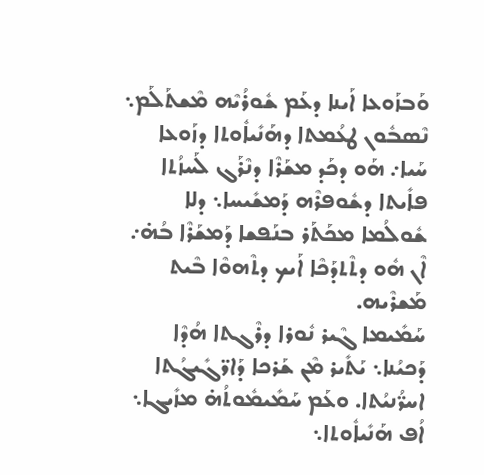ܘܰܒܙܰܘܥܐ ܐܰܝܢܐ ܕܥܰܡ ܫܽܘܪܳܝܶܗ ܡܶܫܬܰܠܰܡ܆ ܢܶܣܒܽܘܢ ܛܥܳܡܬܐ ܕܗܰܢܺܝܐܽܘܬܐ ܕܙܰܘܥܐ ܚܰܝܐ܇ ܗܰܘ ܕܟܰܕ ܡܫܰܪܶܐ ܕܢܶܪܰܓ ܠܰܚܙܳܬܐ ܦܐܺܝܬܐ ܕܫܽܘܦܪܶܗ ܕܰܡܫܺܝܚܐ܆ ܕܠܐ ܫܽܘܠܳܡܐ ܡܟܰܬܰܪ ܒܢܰܦܫܐ ܕܰܡܫܰܪܶܐ ܒܳܗ̇܇ ܐܶܢ ܗܽܘ ܕܬܶܬܕܰܟܶܐ ܐܰܝܟ ܕܬܶܗܘܶܐ ܒܶܝܬ ܡܰܫܪܶܝܗ.
ܚܰܡܺܝܡܐ ܓܶܝܪ ܢܽܘܪܐ ܕܪܶܓܬܐ ܗܳܕܶܐ ܕܰܟܝܳܢܐ܆ ܝܰܬܺܝܪ ܡܶܢ ܫܰܪܟܐ ܕܰܐܖ̈ܓܺܝܓܳܬܐ ܐܚܪ̈ܳܢܝܳܬܐ. ܘܥܰܡ ܚܰܡܺܝܡܽܘܬܳܗ̇ ܡܙܺܝܓܐ܆ ܐܳܦ ܗܰܢܺܝܐܽܘܬܐ܆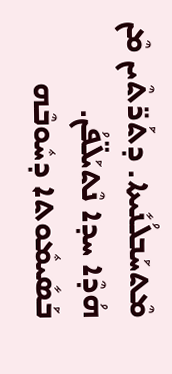ܡܶܬܚܰܒܠܳܢܺܝܬܐ. ܕܬܰܪ̈ܬܶܝܢ ܡܶܢ ܗܳܕܶܐ ܚܕܐ ܢܶܬܝܰܠ̈ܦܳܢ. ܒܰܣܺܝܡܽܘܬܐ ܕܚܽܘܒܶܗ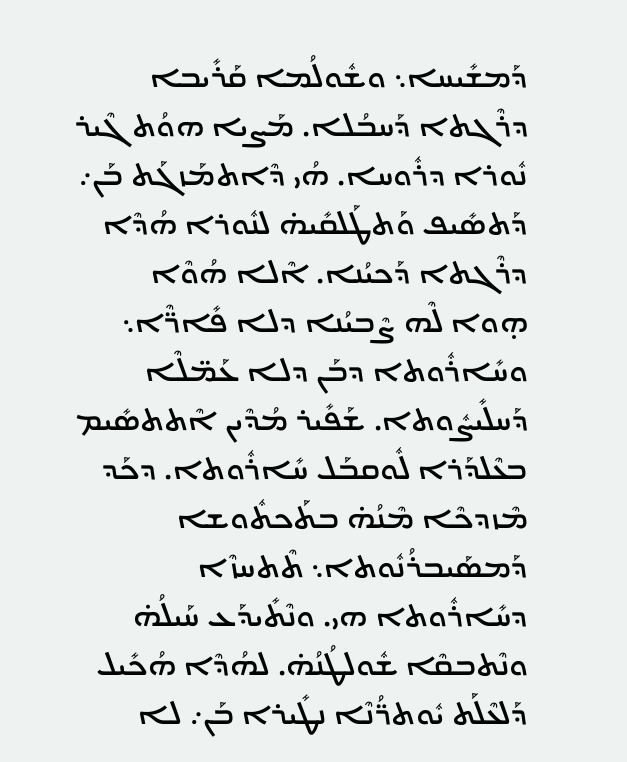ܕܰܡܫܺܝܚܐ܆ ܘܫܽܘܠܳܡܐ ܩܰܪܺܝܒܐ ܕܪܶܓܬܐ ܕܰܚܒܳܠܐ. ܡܰܨܝܐ ܗܘܳܬ ܓܶܝܪ ܢܽܘܪܐ ܕܪܽܘܚܐ. ܗܳܝ ܕܶܐܬܡܰܙܓܰܬ ܒܰܢ܇ ܕܰܬܣܺܝܦ ܘܰܬܛܰܠܩܺܝܗ̇ ܠܢܽܘܪܐ ܗܳܕܶܐ ܕܪܶܓܬܐ ܕܰܟܝܳܢܐ. ܐܶܠܐ ܗܳܘܶܐ ܗ̣ܘܐ ܠܶܗ ܨܶܒܝܳܢܐ ܕܠܐ ܦܺܐܪ̈ܶܐ܆ ܘܚܺܐܪܽܘܬܐ ܕܒܰܢ ܕܠܐ ܥܰܡ̈ܠܶܐ ܕܰܚܠܺܝܨܽܘܬܐ. ܫܰܦܺܝܪ ܡܳܕܶܝܢ ܐܶܬܬܣܺܝܡ ܒܥܶܠܕܰܪܐ ܠܽܘܩܒܰܠ ܚܺܐܪܽܘܬܐ. ܕܟܰܕ ܡܶܙܕܟܶܐ ܡܶܢܳܗ̇ ܒܬܰܟܬܽܘܫܐ ܕܰܡܣܰܝܒܪܳܢܽܘܬܐ܆ ܬܶܬܚܙܶܐ ܕܚܺܐܪܽܘܬܐ ܗܝ. ܘܢܶܬܺܝܕܰܥ ܚܰܝܠܳܗ̇ ܘܢܶܬܒܩܶܐ ܫܽܘܠܛܳܢܳܗ̇. ܠܗܳܕܶܐ ܗܳܟܺܝܠ ܕܰܠܥܶܠܰܬ ܝܽܘܬܪ̈ܳܢܶܐ ܢܛܺܝܪܐ ܒܰܢ܇ ܠܐ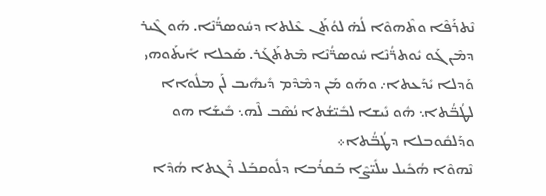ܢܶܬܪܰܦܶܐ ܘܬܶܗܘܶܐ ܠܳܗ̇ ܠܘܳܬܰܢ ܥܶܠܬܐ ܕܚܽܘܣܪ̈ܳܢܶܐ. ܗܰܘ ܓܶܝܪ ܕܡܶܢ ܓܰܘ ܝܽܘܬܪ̈ܳܢܶܐ ܚܽܘܣܪ̈ܳܢܶܐ ܡܶܬܬܰܓܰܪ. ܣܰܟܠܐ ܐܺܝܬܰܘܗܝ ܘܰܕܠܐ ܝܺܕܰܥܬܐ܇ ܘܗܰܘ ܡܰܢ ܕܡܶܕܶܡ ܕܺܝܗܺܝܒ ܠܰܢ ܡܠܽܘܐܐ ܠܛܳܒ̈ܳܬܐ܆ ܗܽܘ ܢܺܝܫܐ ܠܒܺܝ̈ܫܳܬܐ ܢܳܣܶܒ ܠܶܗ܆ ܒܺܝܫܰܐ ܗܘ ܘܕܰܠܩܽܘܒܠܐ ܕܛܳܒ̈ܳܬܐ܀
ܢܶܗܘܶܐ ܗܳܟܺܝܠ ܚܠܺܝ̈ܨܶܐ ܒܰܩܪܳܒܐ ܕܠܽܘܩܒܰܠ ܪܶܓܬܐ ܗܳܕܶܐ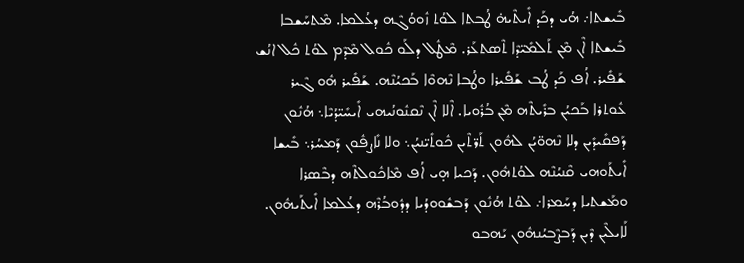ܒܺܝܫܬܐ܇ ܗܳܝ ܕܟܰܕ ܐܺܝܬܶܝܗ̇ ܛܳܒܬܐ ܠܘܳܬ ܙܽܘܘܳܓܶܗ ܕܥܳܠܡܐ. ܡܶܬܚܰܫܒܐ ܒܺܝܫܬܐ ܐܶܢ ܡܶܢ ܬܰܠܡܺܝ̈ܕܶܐ ܬܶܣܬܥܰܪ. ܡܶܛܽܠ ܕܠܰܘ ܟܽܘܠ ܡܶܕܶܡ ܠܘܳܬ ܟܽܠ ܐܢܳܫ ܫܰܦܺܝܪ. ܐܳܦ ܟܰܕ ܛܳܒ ܫܰܦܺܝܪܐ ܘܛܳܒܐ ܢܶܗܘܶܐ ܒܰܟܝܳܢܶܗ. ܫܰܦܺܝܪ ܗܽܘ ܓܶܝܪ ܥܽܘܬܪܐ ܒܰܟܝܳܢ ܒܪܺܝܬܶܗ ܡܶܢ ܒܳܪܽܘܝܐ. ܐܶܠܐ ܐܶܢ ܢܶܩܢܽܘܢܳܝܗܝ ܐܺܝܚܺܝ̈ܕܳܝܶܐ܆ ܗܳܢܽܘܢ ܕܰܦܩܺܝܕܺܝܢ ܕܠܐ ܢܶܗܘ̈ܝܳܢ ܠܗܽܘܢ ܬܰܪ̈ܬܶܝܢ ܟܽܘܬܺܝ̈ܢܝܳܢ܆ ܘܠܐ ܢܺܐܨܦܽܘܢ ܕܰܡܚܳܪ܆ ܒܺܝܫܐ ܐܺܝܬܰܘܗܝ ܩܶܢܝܳܢܶܗ ܠܘܳܬܗܽܘܢ. ܕܰܟܝܐ ܗ̣ܝ ܐܳܦ ܡܶܐܟܽܘܠܬܶܗ ܕܒܶܣܪܐ ܘܡܰܫܬܝܐ ܕܚܰܡܪܐ܇ ܠܘܳܬ ܗܳܢܽܘܢ ܕܰܒܫܽܘܘܕܳܝܐ ܕܕܽܘܒܳܪܶܗ ܕܥܳܠܡܐ ܐܺܝܬܰܝܗܽܘܢ. ܠܰܐܝܠܶܝܢ ܕܶܝܢ ܕܰܒܨܶܒܝܳܢܗܽܘܢ ܝܰܗܒܘ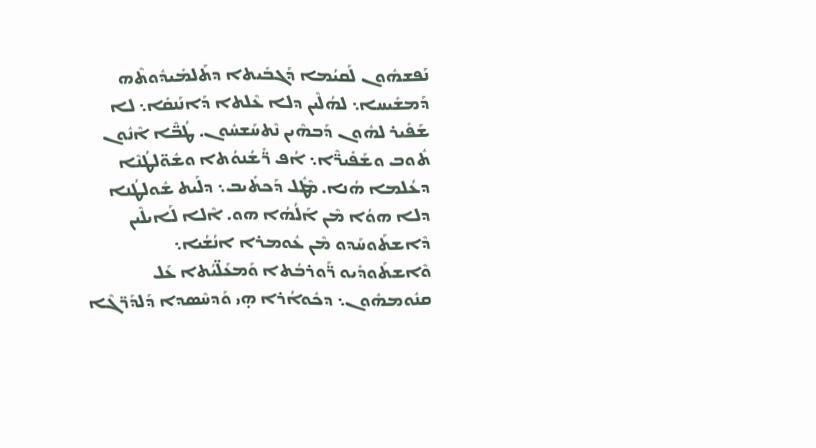ܢܰܦܫܗܽܘܢ ܠܰܩܝܳܡܐ ܕܰܓܒܺܝܬܐ ܕܬܰܠܡܺܝܕܽܘܬܶܗ ܕܰܡܫܺܝܚܐ܆ ܠܗܳܠܶܝܢ ܕܠܐ ܥܶܠܬܐ ܕܰܐܢܰܢܩܺܐ܆ ܠܐ ܫܰܦܺܝܪ ܠܗܽܘܢ ܕܰܒܗܶܝܢ ܢܶܬܚܰܫܚܽܘܢ. ܛܳܒ̈ܶܐ ܐܶܢܽܘܢ ܬܽܘܒ ܘܫܰܦܺܝܪ̈ܶܐ܆ ܐܳܦ ܪ̈ܺܫܳܢܘܳܬܐ ܘܫܽܘ̈ܠܛܳܢܶܐ ܕܥܳܠܡܐ ܗܳܢܐ. ܡܶܛܽܠ ܕܰܟܬܺܝܒ܆ ܕܠܰܝܬ ܫܽܘܠܛܳܢܐ ܕܠܐ ܗܘܳܐ ܡܶܢ ܐܰܠܳܗܳܐ ܗܘ. ܐܶܠܐ ܠܰܐܝܠܶܝܢ ܕܶܐܫܬܰܘܚܰܕܘ ܡܶܢ ܥܽܘܡܪܐ ܐܢܳܫܳܝܐ܆ ܘܶܐܫܬܰܘܕܺܝܘ ܪ̈ܰܘܪܒܳܬܐ ܘܰܡܥܰܠ̈ܝܳܬܐ ܥܰܠ ܩܢܽܘܡܗܽܘܢ܆ ܕܟܽܘܐܳܪܐ ܗ̣ܝ ܘܰܕܚܶܣܕܐ ܕܰܠܕܰܪ̈ܓܶܐ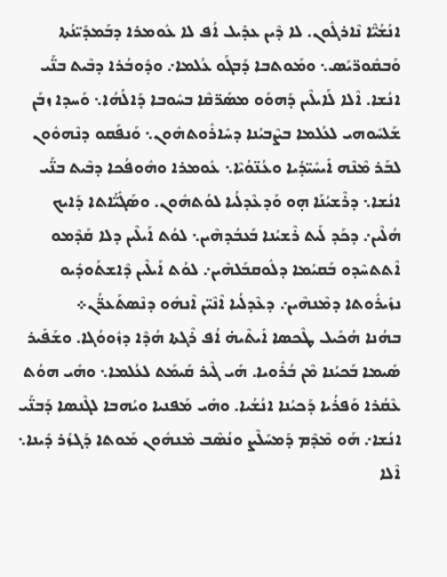ܐܢܳܫܳܝ̈ܶܐ ܢܶܐܪܓܽܘܢ. ܠܐ ܕܶܝܢ ܥܕܺܝܠ ܐܳܦ ܠܐ ܥܽܘܡܪܐ ܕܒܰܡܕܺܝ̈ܢܳܬܐ ܘܰܒܩܽܘܪ̈ܝܰܣ܆ ܘܡܰܘܬܒܐ ܕܰܒܓܰܘ ܥܳܠܡܐ܇ ܘܕܽܘܒܳܪܐ ܕܒܶܝܬ ܒܢ̈ܰܝ ܐܢܳܫܐ. ܐܶܠܐ ܠܰܐܝܠܶܝܢ ܕܰܗܘܰܘ ܡܣܰܪ̈ܩܶܐ ܒܚܽܘܒܐ ܕܰܐܠܳܗܳܐ܆ ܘܰܚܕܐ ܙܒܰܢ ܫܰܠܚܽܘܗܝ ܠܥܳܠܡܐ ܒܨܶܒܝܳܢܐ ܕܚܺܐܪܽܘܬܗܽܘܢ܆ ܘܰܢܦܰܩܘ ܕܢܶܗܘܽܘܢ ܠܒܰܪ ܡܶܢܶܗ ܐܺܝܚܺܝ̈ܕܳܝܐ ܘܥܳܢ̈ܘܳܝܶܐ܆ ܥܽܘܡܪܐ ܘܗܽܘܦܳܟܐ ܕܒܶܝܬ ܒܢ̈ܰܝ ܐܢܳܫܐ܆ ܕܪܶܫܝܳܢܰܐ ܗ̣ܘ ܘܰܕܥܶܕܠܳܝܐ ܠܘܳܬܗܽܘܢ. ܘܣܰܓܺܝ̈ܳܐܬܐ ܕܰܐܝܟ ܗܳܠܶܝܢ܇ ܕܟܰܕ ܠܰܝܬ ܪܶܫܝܳܢܐ ܒܰܥܒܳܕܗܶܝܢ܆ ܠܘܳܬ ܐܰܝܠܶܝܢ ܕܠܐ ܩܰܕܶܡܘ ܐܶܬܬܚܶܕܘ ܒܰܩܝܳܡܐ ܕܠܽܘܩܒܰܠܗܶܝܢ܇ ܠܘܳܬ ܐܰܝܠܶܝܢ ܕܶܐܫܬܰܘܕܺܝܘ ܢܙܺܝܪܽܘܬܐ ܕܡܶܢܗܶܝܢ܇ ܕܥܶܕܠܳܝܐ ܐܶܢܶܝ̈ܢ ܐܶܢܗܽܘ ܕܢܶܣܬܰܥܪ̈ܳܢ܀
ܒܗܳܢܐ ܗܳܟܺܝܠ ܛܶܟܣܐ ܐܺܝܬܶܝܗ̇ ܐܳܦ ܪܶܓܬܐ ܗܳܕܶܐ ܕܙܽܘܘܳܓܐ. ܘܫܰܦܺܝܪ ܣܺܝܡܐ ܒܰܟܝܳܢܐ ܡܶܢ ܒܳܪܽܘܝܐ. ܗܺܝ ܓܶܝܪ ܩܰܝܡܰܬ ܠܥܳܠܡܐ܆ ܘܗܺܝ ܗܘܳܬ ܥܶܩܳܪܐ ܘܰܦܪܳܝܐ ܕܰܟܝܳܢܐ ܐܢܳܫܳܝܐ. ܘܗܺܝ ܡܰܦܢܝܐ ܘܝܳܗܒܐ ܠܓܶܢܣܐ ܕܰܒܢ̈ܰܝ ܐܢܳܫܐ܇ ܗܰܘ ܡܶܕܶܡ ܕܰܡܚܰܠܶܨ ܘܢܳܣܶܒ ܡܶܢܗܽܘܢ ܡܰܘܬܐ ܕܰܓܙܳܪ ܕܺܝܢܐ܆ ܐܶܠܐ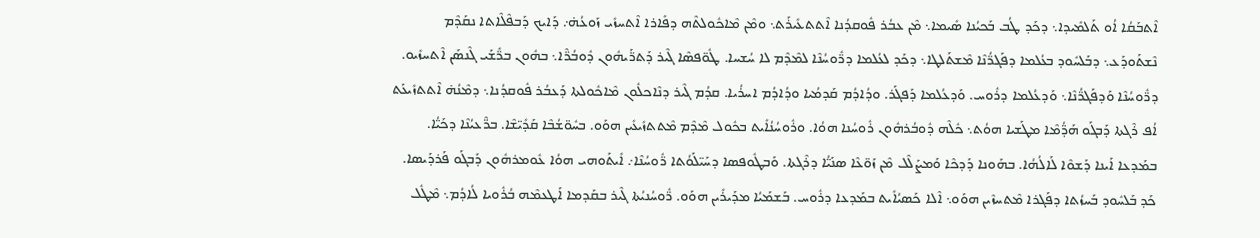ܐܶܬܒܰܩܳܐ ܐܳܘ ܬܰܠܡܺܝܕܐ܆ ܕܟܰܕ ܛܳܒ ܒܰܟܝܳܢܐ ܣܺܝܡܐ܆ ܡܶܢ ܥܒܳܪ ܦܽܘܩܕܳܢܐ ܐܶܬܬܥܺܝܪܰܬ܆ ܘܡܶܢ ܡܶܐܟܽܘܠܬܶܗ ܕܦܺܐܪܐ ܐܶܬܚܙܺܝ ܙܰܘܥܳܗ̇܇ ܕܰܐܝܟ ܕܰܒܦܶܠܶܐܬܐ ܢܩܰܕܶܡ ܢܶܫܬܰܘܕܰܥ܆ ܕܒܰܠܚܽܘܕ ܒܥܳܠܡܐ ܕܦܰܓܪ̈ܳܢܶܐ ܡܶܫܬܰܠܛܐ܆ ܕܟܰܕ ܠܥܳܠܡܐ ܕܪ̈ܽܘܚܳܢܶܐ ܠܡܶܕܶܡ ܠܐ ܚܳܫܚܐ. ܛܽܘ̈ܦܣܶܐ ܓܶܝܪ ܕܰܬܪ̈ܰܝܗܽܘܢ ܕܽܘܒܳܪ̈ܶܐ܆ ܒܗܽܘܢ ܒܪ̈ܺܫܰܝ ܓܶܢܣܰܢ ܐܶܬܚܙܺܝܘ. ܕܪ̈ܽܘܚܳܢܶܐ ܘܰܕܦܰܓܪ̈ܳܢܶܐ܆ ܘܰܕܥܳܠܡܐ ܕܪܽܘܚ. ܘܰܕܥܳܠܡܐ ܕܰܦܓܰܪ. ܘܕܳܐܕܳܡ ܩܰܕܡܳܝܐ ܘܕܳܐܕܳܡ ܐܚܪܳܝܐ. ܩܕܳܡ ܓܶܝܪ ܕܢܶܐܟܠܽܘܢ ܡܶܐܟܽܘܠܬܐ ܕܰܥܒܳܪ ܦܽܘܩܕܳܢܐ܆ ܕܡܶܢܳܗ̇ ܐܶܬܬܙܺܝܥܰܬ ܐܳܦ ܪܶܓܬܐ ܕܰܒܓܰܘ ܗܰܕ̈ܳܡܶܐ ܡܛܰܫܝܐ ܗܘܳܬ܆ ܟܽܠܶܗ ܕܽܘܒܳܪܗܽܘܢ ܪܽܘܚܳܢܐ ܗܘܳܐ. ܘܪܽܘܚܳܢܳܐܺܝܬ ܒܟܽܘܠ ܡܶܕܶܡ ܡܶܬܬܙܺܝܥܺܝܢ ܗܘܰܘ. ܒܚܽܘ̈ܫܳܒܶܐ ܩܰܕܺܝ̈ܫܶܐ. ܒܖ̈ܶܥܝܳܢܶܐ ܕܟܰܝ̈ܳܐ. ܒܡܰܕܥܐ ܐܰܝܢܐ ܕܰܫܘܶܐ ܠܰܐܠܳܗܳܐ. ܒܗܰܘܢܐ ܕܰܕܟܶܐ ܘܰܡܨܰܠܶܠ ܡܶܢ ܙܰܘ̈ܥܶܐ ܣܢܰܝ̈ܳܐ ܕܪܶܓܬܐ. ܘܰܒܛܽܘܦܣܐ ܕܚܰܝ̈ܠܰܘܳܬܐ ܪ̈ܽܘܚܳܢܶܐ܇ ܐܺܝܬܰܘܗܝ ܗܘܳܐ ܥܽܘܡܪܗܽܘܢ ܕܰܒܓܰܘ ܦܰܪܕܰܝܣܐ. ܟܰܕ ܒܰܠܚܽܘܕ ܒܰܚܙܳܬܐ ܕܦܰܓܪܐ ܡܶܬܚܙܶܝܢ ܗܘܰܘ܆ ܐܶܠܐ ܟܰܣܝܳܐܺܝܬ ܒܡܰܕܥܐ ܕܪܽܘܚ. ܒܰܫܡܰܝܳܐ ܡܕܰܝܪܺܝܢ ܗܘܰܘ. ܪ̈ܽܘܚܳܢܝܳܬܐ ܓܶܝܪ ܒܩܰܕܡܐ ܐܰܛܥܡܶܗ ܒܳܪܽܘܝܐ ܠܳܐܕܳܡ܆ ܡܶܛܽܠ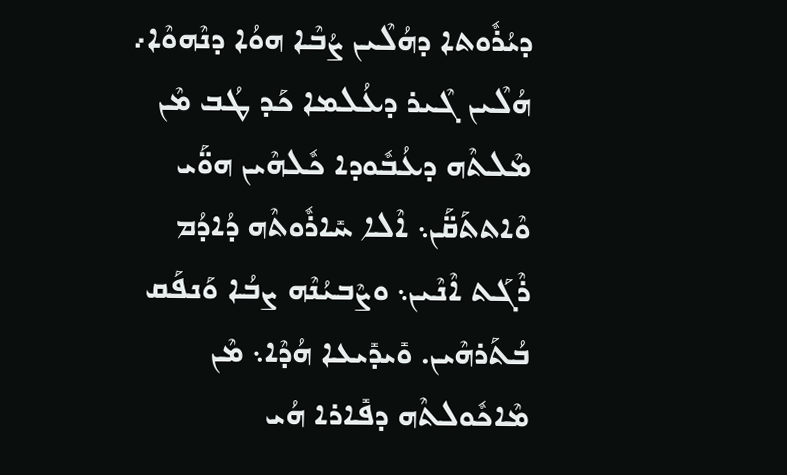ܕܝܳܪܽܘܬܐ ܕܗܳܠܶܝܢ ܨܳܒܶܐ ܗܘܳܐ ܕܢܶܗܘܶܐ܇ ܗܳܠܶܝܢ ܓܶܝܪ ܕܥܳܠܡܐ ܟܰܕ ܛܳܒ ܡܶܢ ܡܶܠܬܶܗ ܕܥܳܒܽܘܕܐ ܟܽܠܗܶܝܢ ܗܘ̈ܰܝ ܘܶܐܬܬܰܩ̈ܰܢ܆ ܐܶܠܐ ܚܺܐܪܽܘܬܶܗ ܕܳܐܕܳܡ ܪܶܓܰܬ ܐܶܢܶܝܢ܆ ܘܨܶܒܝܳܢܶܗ ܨܒܳܐ ܘܰܢܦܰܩ ܒܳܬܰܪܗܶܝܢ. ܘܺܝܕܺܝܥܐ ܗܳܕܶܐ܆ ܡܶܢ ܡܶܐܟܽܘܠܬܶܗ ܕܦܺܐܪܐ ܗܳܝ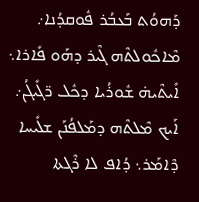ܕܰܗܘܳܬ ܒܰܥܒܳܪ ܦܽܘܩܕܳܢܐ܇ ܡܶܐܟܽܘܠܬܶܗ ܓܶܝܪ ܕܗܰܘ ܦܺܐܪܐ܆ ܐܺܝܬܶܝܗ̇ ܫܽܘܪܳܝܐ ܕܟܽܠ ܪ̈ܓܺܝܓܳܢ܇ ܐܰܝܟ ܡܶܠܬܶܗ ܕܡܰܠܦܳܢܰܢ ܫܠܺܝܚܐ ܕܶܐܡܰܪ܆ ܕܳܐܦ ܠܐ ܪܶܓܬܐ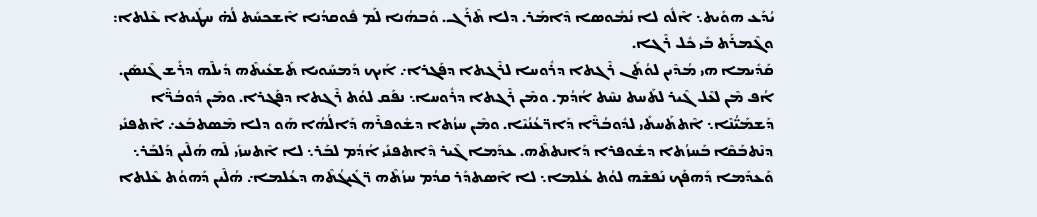ܝܳܕܰܥ ܗܘܺܝܬ܆ ܐܶܠܽܘ ܠܐ ܢܳܡܽܘܣܐ ܕܶܐܡܰܪ. ܕܠܐ ܬܶܪܰܓ. ܘܰܒܗܳܢܐ ܠܰܡ ܦܽܘܩܕܳܢܐ ܐܶܫܟܚܰܬ ܠܳܗ̇ ܚܛܺܝܬܐ ܥܶܠܬܐ: ܘܓܶܡܪܰܬ ܒܺܝ ܟܽܠ ܪܶܓܐ.
ܩܰܕܺܝܡܐ ܗܝ ܡܳܕܶܝܢ ܠܘܳܬܰܢ ܪܶܓܬܐ ܕܪܽܘܚܐ ܠܪܶܓܬܐ ܕܦܰܓܪܐ܇ ܐܰܝܟ ܕܰܡܚܰܘܝܐ ܬܰܫܥܺܝܬܶܗ ܕܺܝܠܶܗ ܕܪܺܫ ܓܶܢܣܰܢ. ܐܳܦ ܡܶܢ ܠܥܶܠ ܓܶܝܪ ܠܬܰܚܬ ܢܚܶܬ ܐܳܕܳܡ. ܘܡܶܢ ܪܶܓܬܐ ܕܪܽܘܚܐ܆ ܢܦܰܩ ܠܘܳܬ ܪܶܓܬܐ ܕܦܰܓܪܐ. ܘܡܶܢ ܕܽܘܒܳܪ̈ܶܐ ܕܰܫܡܰܝ̈ܳܢܶܐ܆ ܐܶܬܬܰܚܬܺܝ ܠܕܽܘܒܳܪ̈ܶܐ ܕܰܐܪ̈ܥܳܢܳܝܶܐ. ܘܡܶܢ ܚܙܳܬܐ ܕܫܽܘܦܪܶܗ ܕܰܐܠܳܗܳܐ ܗܰܘ ܕܠܐ ܡܶܣܬܒܰܥ܇ ܐܶܬܦܢܺܝ ܕܢܶܬܒܰܩܶܐ ܒܰܚܙܳܬܐ ܕܫܽܘܦܪܐ ܕܰܐܢܬܬܶܗ. ܥܕܰܡܐ ܓܶܝܪ ܕܶܐܬܦܢܺܝ ܐܳܕܳܡ ܠܒܰܪ܆ ܠܐ ܐܶܬܚܙܺܝ ܠܶܗ ܗܳܠܶܝܢ ܕܰܠܒܰܪ܆ ܘܰܥܕܰܡܐ ܕܰܗܦܰܟ ܢܰܦܫܶܗ ܠܘܳܬ ܥܳܠܡܐ܆ ܠܐ ܐܶܣܬܕܰܪ ܩܕܳܡ ܚܙܳܬܶܗ ܪ̈ܓܺܝܓܳܬܶܗ ܕܥܳܠܡܐ܇ ܗܳܠܶܝܢ ܕܰܗܘܳܬ ܥܶܠܬܐ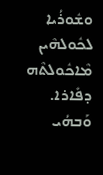ܘܫܽܘܪܳܝܐ ܠܟܽܘܠܗܶܝܢ ܡܶܐܟܽܘܠܬܶܗ ܕܦܺܐܪܐ. ܘܰܒܗܳܝ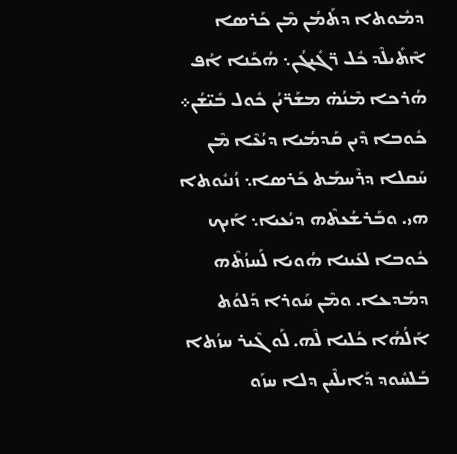ܕܡܽܘܬܐ ܕܬܰܡܳܢ ܡܶܢ ܟܰܪܣܐ ܐܶܬܺܝܠܶܕ ܟܽܠ ܪ̈ܓܺܝܓܳܢ܆ ܗܳܟܰܢܐ ܐܳܦ ܗܳܪܟܐ ܡܶܢܳܗ̇ ܡܫܰܪ̈ܝܳܢ ܟܽܘܠ ܒܺܝ̈ܫܳܢ܀
ܟܽܘܒܐ ܕܶܝܢ ܩܰܕܡܳܝܐ ܕܝܳܥܶܐ ܡܶܢ ܚܰܩܠܐ ܕܪܶܚܡܰܬ ܟܰܪܣܐ܆ ܙܳܢܝܽܘܬܐ ܗܝ. ܘܒܰܪܫܳܥܬܶܗ ܕܝܳܥܝܐ܆ ܐܰܝܟ ܟܽܘܒܐ ܠܥܰܝܢܐ ܗܳܘܝܐ ܠܰܚܙܳܬܶܗ ܕܡܰܕܥܐ. ܘܡܶܢ ܚܰܘܪܐ ܕܰܠܘܳܬ ܐܰܠܳܗܳܐ ܟܳܠܝܐ ܠܶܗ. ܠܰܘ ܓܶܝܪ ܚܙܳܬܐ ܒܰܠܚܽܘܕ ܕܰܐܝܠܶܝܢ ܕܠܐ ܚܙܰܘ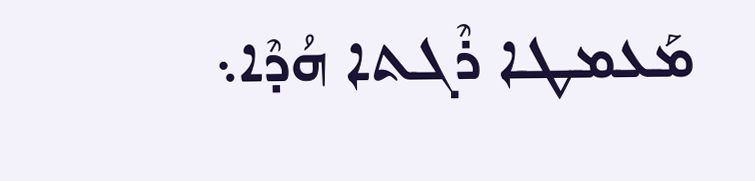ܡܰܥܡܛܐ ܪܶܓܬܐ ܗܳܕܶܐ܆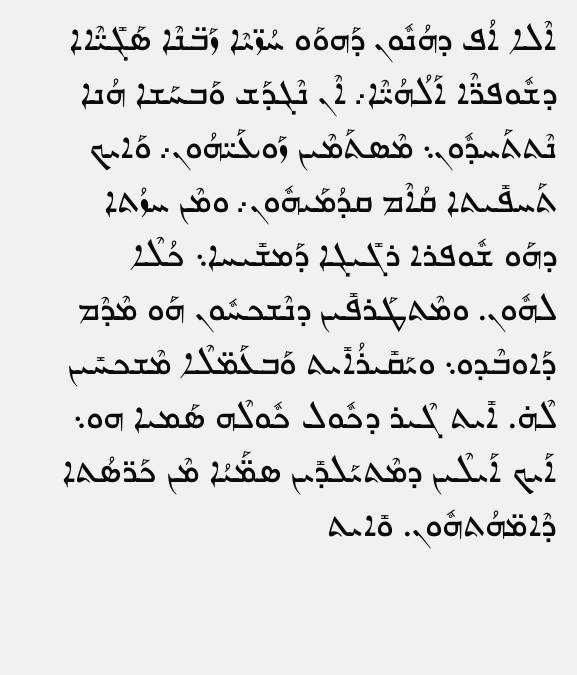ܐܶܠܐ ܐܳܦ ܕܗܳܢܽܘܢ ܕܰܗܘܰܘ ܚܳܙ̈ܝܶܐ ܙܰܒ̈ܢܶܐ ܣܰܓܺܝ̈ܶܐܐ ܕܫܽܘܦܪ̈ܶܐ ܐܰܠܳܗܳܝ̈ܶܐ܇ ܐܶܢ ܢܶܓܕܰܫ ܘܰܒܚܰܫܐ ܗܳܢܐ ܢܶܬܬܰܚܕܽܘܢ܆ ܡܶܣܬܰܡܶܝܢ ܙܰܘܥܰܝ̈ܗܳܘܢ܇ ܘܰܐܝܟ ܬܰܚܦܺܝܬܐ ܩܳܐܶܡ ܩܕܳܡܰܝܗܽܘܢ܇ ܘܡܶܢ ܚܙܳܬܐ ܕܗܰܘ ܫܽܘܦܪܐ ܪܓܺܝܓܐ ܕܰܡܫܺܝܚܐ܆ ܟܳܠܶܐ ܠܗܽܘܢ. ܘܡܶܬܛܰܪܦܺܝܢ ܕܢܶܫܟܚܽܘܢ ܗܰܘ ܡܶܕܶܡ ܕܰܐܘܒܶܕܘ܆ ܘܝܰܩܺܝܪܳܐܺܝܬ ܘܰܒܥܰܡ̈ܠܶܐ ܡܶܫܟܚܺܝܢ ܠܶܗ̇. ܐܺܝܬ ܓܶܝܪ ܕܟܽܘܠ ܟܽܘܠܶܗ ܣܰܡܝܐ ܗܘ܆ ܐܰܝܟ ܐܰܝܠܶܝܢ ܕܡܶܬܝܰܠܕܺܝܢ ܣܡ̈ܰܝܳܐ ܡܶܢ ܟܰܪ̈ܣܳܬܐ ܕܶܐܡ̈ܗܳܬܗܽܘܢ. ܘܺܐܝܬ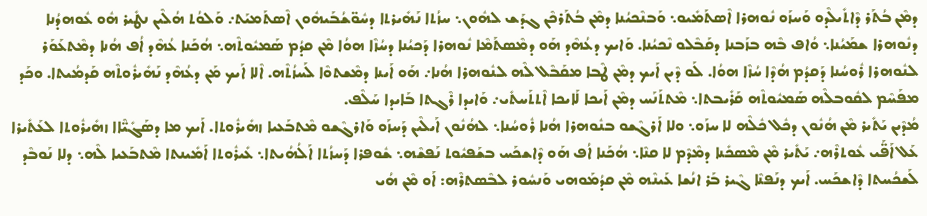ܕܡܶܢ ܒܳܬܰܪ ܕܶܐܬܺܝܠܶܕܘ ܘܰܚܙܰܘ ܢܽܘܗܪܐ ܐܶܣܬܰܡܺܝܘ܆ ܘܰܒܢܶܟܝܳܢܐ ܕܡܶܢ ܒܳܬܰܪܟܶܢ ܓܕܰܫ ܠܗܽܘܢ܆ ܚܙܳܬܐ ܢܰܗܺܝܪܬܐ ܕܚܽܘ̈ܫܳܒܰܝܗܽܘܢ ܐܶܣܬܰܡܝܰܬ܇ ܘܰܠܘܳܬ ܗܳܠܶܝܢ ܢܛܺܝܪ ܗܽܘ ܥܽܘܗܕܳܢܐ ܕܢܽܘܗܪܐ ܫܡܰܝܳܢܐ܆ ܘܳܐܦ ܒܶܗ ܒܙܰܒܢܐ ܕܩܰܒܶܠܘ ܢܶܟܝܳܢܐ. ܘܰܐܝܟ ܕܥܳܗܶܕ ܗܰܘ ܕܡܶܣܬܰܡܶܐ ܢܽܘܗܪܐ ܕܰܟܝܳܢܐ ܕܚܳܙܶܐ ܗܘܳܐ ܡܶܢ ܩܕܳܡ ܣܰܡܝܽܘܬܶܗ܆ ܗܳܟܰܢܐ ܥܳܗܶܕ ܐܳܦ ܗܳܢܐ ܕܡܶܬܥܰܘܰܪ ܠܢܽܘܗܪܐ ܪܽܘܚܳܢܐ ܕܰܩܕܳܡ ܗܳܕܶܐ ܚܳܙܶܐ ܗܘܳܐ. ܠܰܘ ܕܶܝܢ ܐܰܝܟ ܕܡܶܢ ܛܶܒܐ ܡܩܰܒܶܠ ܠܶܗ ܠܢܽܘܗܪܐ ܗܳܢܐ܇ ܗܰܘ ܐܰܝܢܐ ܕܡܶܫܬܘܶܐ ܠܰܚܙܳܬܶܗ. ܐܶܠܐ ܐܰܝܟ ܡܰܢ ܕܥܳܗܶܕ ܢܰܗܺܝܪܽܘܬܶܗ ܩܰܕܡܳܝܬܐ. ܘܟܰܕ ܡܦܰܚܶܡ ܠܩܽܘܒܠܶܗ ܣܰܡܝܽܘܬܶܗ ܩܰܪܺܝܒܬܐ܆ ܡܶܬܬܰܢܰܚ ܕܡܶܢ ܐܰܝܟܐ ܠܰܐܝܟܐ ܐܶܬܬܰܚܬܺܝ܇ ܘܰܐܝܕܐ ܪܶܓܬܐ ܒܰܐܝܕܐ ܚܰܠܶܦ.
ܡܳܕܶܝܢ ܝܰܬܺܝܪ ܡܶܢ ܗܳܢܽܘܢ ܕܟܽܠ ܟܽܠܶܗ ܠܐ ܚܙܰܘ܆ ܘܠܐ ܐܰܪܓܶܫܘ ܒܢܽܘܗܪܐ ܗܳܢܐ ܪܽܘܚܳܢܐ܆ ܠܗܳܢܽܘܢ ܐܰܝܠܶܝܢ ܕܰܚܙܰܘ ܘܰܐܪܓܶܫܘ ܡܶܬܒܰܥܝܐ ܙܗܺܝܪܽܘܬܐ. ܐܰܝܟ ܡܐ ܕܣܰܓܺܝ̈ܶܐܐ ܙܗܺܝܪܽܘܬܐ ܠܥܰܬܺܝܪܐ ܥܰܠ ܐܰܦ̈ܰܝ ܥܽܘܬܪܶܗ܇ ܝܰܬܺܝܪ ܡܶܢ ܡܶܣܟܺܢܐ ܕܡܶܕܶܡ ܠܐ ܩܢܶܐ܆ ܗܳܟܰܢܐ ܐܳܦ ܗܰܘ ܕܶܐܫܟܰܚ ܒܫܰܦܝܽܘܬ ܢܰܦܫܶܗ܆ ܫܽܘܦܪܐ ܕܰܚܙܳܬܐ ܐܰܠܳܗܳܝܬܐ܆ ܥܺܝܪܽܘܬܐ ܐܰܡܺܝܢܬܐ ܡܶܬܒܰܥܝܐ ܠܶܗ܆ ܕܠܐ ܢܰܘܒܶܕ ܠܰܫܟܳܚܬܐ ܕܶܐܫܟܰܚ. ܐܰܝܟ ܕܢܰܦܢܶܐ ܓܶܝܪ ܒܰܪ ܐܢܳܫܐ ܥܰܝܢܶܗ ܡܶܢ ܩܕܳܡܰܘܗܝ ܘܰܢܚܽܘܪ ܠܒܶܣܬܪܶܗ: ܐܰܘ ܡܶܢ ܗܳܝ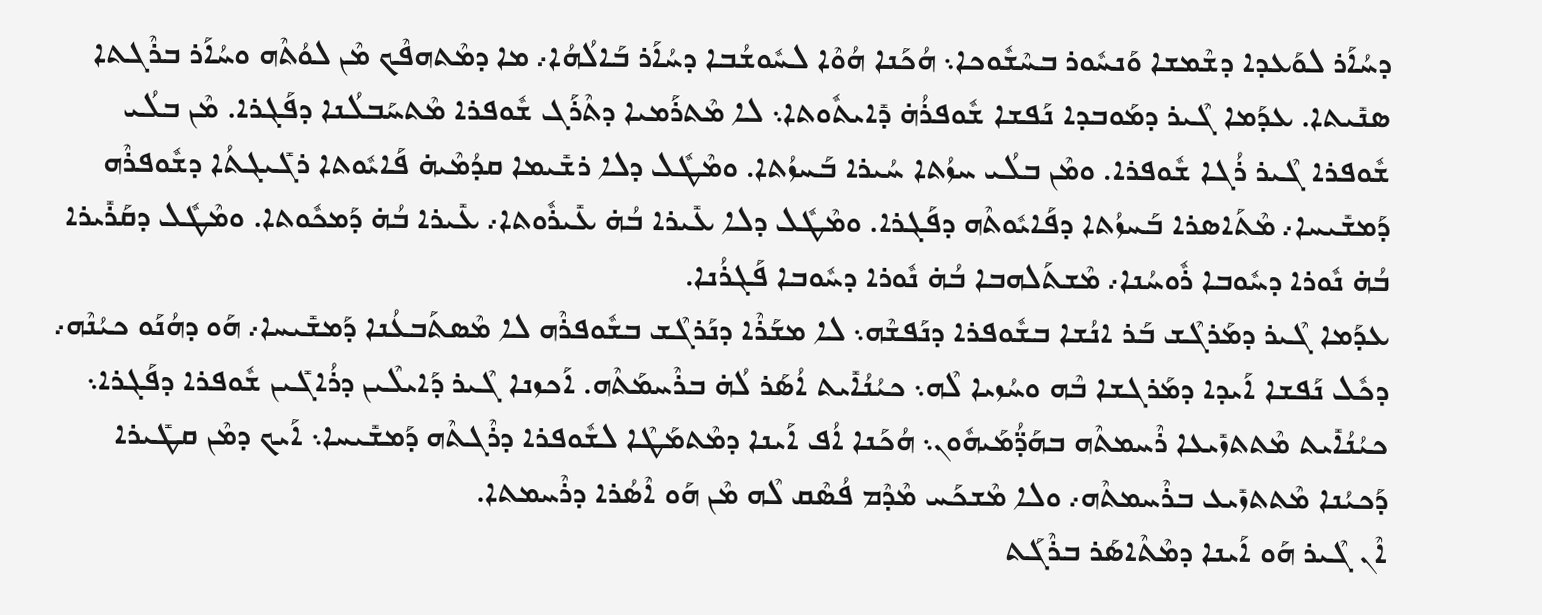ܕܚܳܐܰܪ ܠܘܰܥܕܐ ܕܫܶܡܫܐ ܘܰܢܚܽܘܪ ܒܚܶܫܽܘܟܐ܆ ܗܳܟܰܢܐ ܗܳܘܶܐ ܠܚܽܘܫܳܒܐ ܕܚܳܐܰܪ ܒܰܐܠܳܗܳܐ܇ ܡܐ ܕܡܶܬܗܦܶܟ ܡܶܢ ܠܘܳܬܶܗ ܘܚܳܐܰܪ ܒܪܶܓܬܐ ܣܢܺܝܬܐ. ܥܕܰܡܐ ܓܶܝܪ ܕܡܰܘܒܕܐ ܢܰܦܫܐ ܫܽܘܦܪܳܗ̇ ܕܺܐܝܬܽܘܬܐ܆ ܠܐ ܡܶܬܪܰܡܝܐ ܕܬܶܪܰܓ ܫܽܘܦܪܐ ܡܶܬܚܰܒܠܳܢܐ ܕܦܰܓܪܐ. ܡܶܢ ܒܠܳܝ ܫܽܘܦܪܐ ܓܶܝܪ ܪܳܓܐ ܫܽܘܦܪܐ. ܘܡܶܢ ܒܠܳܝ ܚܙܳܬܐ ܚܳܝܪܐ ܒܰܚܙܳܬܐ. ܘܡܶܛܽܠ ܕܠܐ ܪܫܺܝܡܐ ܩܕܳܡܶܝܗ̇ ܦܰܐܝܽܘܬܐ ܪܓܺܝܓܬܳܐ ܕܫܽܘܦܪܶܗ ܕܰܡܫܺܝܚܐ܇ ܡܶܬܰܐܣܪܐ ܒܰܚܙܳܬܐ ܕܦܰܐܝܽܘܬܶܗ ܕܦܰܓܪܐ. ܘܡܶܛܽܠ ܕܠܐ ܥܺܝܪܐ ܒܳܗ̇ ܥܺܝܪܽܘܬܐ܇ ܥܺܝܪܐ ܒܳܗ̇ ܕܰܡܟܽܘܬܐ. ܘܡܶܛܽܠ ܕܩܰܪܺܝܪܐ ܒܳܗ̇ ܢܽܘܪܐ ܕܚܽܘܒܐ ܪܽܘܚܳܢܐ܇ ܡܶܫܬܰܠܗܒܐ ܒܳܗ̇ ܢܽܘܪܐ ܕܚܽܘܒܐ ܦܰܓܪܳܢܐ.
ܥܕܰܡܐ ܓܶܝܪ ܕܡܰܪܓܶܫ ܒܰܪ ܐܢܳܫܐ ܒܫܽܘܦܪܐ ܕܢܰܦܫܶܗ܆ ܠܐ ܡܫܰܪܶܐ ܕܢܰܪܓܶܫ ܒܫܽܘܦܪܶܗ ܠܐ ܡܶܣܬܰܒܥܳܢܐ ܕܰܡܫܺܝܚܐ܇ ܗܰܘ ܕܗܳܢܰܘ ܟܝܳܢܶܗ܇ ܕܟܽܠ ܢܰܦܫܐ ܐܰܝܕܐ ܕܡܰܪܓܫܐ ܒܶܗ ܘܚܳܙܝܐ ܠܶܗ܆ ܟܝܳܢܳܐܺܝܬ ܐܳܣܰܪ ܠܳܗ̇ ܒܪܶܚܡܰܬܶܗ. ܐܰܟܙܢܐ ܓܶܝܪ ܕܰܐܝܠܶܝܢ ܕܪܳܐܓܺܝܢ ܫܽܘܦܪܐ ܕܦܰܓܪܐ܆ ܟܝܳܢܳܐܺܝܬ ܡܶܬܬܙܺܝܥܐ ܪܶܚܡܬܶܗ ܒܗܰܕ̈ܳܡܰܝܗܽܘܢ܆ ܗܳܟܰܢܐ ܐܳܦ ܐܰܝܢܐ ܕܡܶܬܡܰܛܶܐ ܠܫܽܘܦܪܐ ܕܪܶܓܬܶܗ ܕܰܡܫܺܝܚܐ܆ ܐܰܝܟ ܕܡܶܢ ܩܛܺܝܪܐ ܕܰܟܝܳܢܐ ܡܶܬܬܙܺܝܥ ܒܪܶܚܡܬܶܗ܇ ܘܠܐ ܡܶܫܟܰܚ ܡܶܕܶܡ ܦܳܣܶܩ ܠܶܗ ܡܶܢ ܗܰܘ ܐܶܣܳܪܐ ܕܪܶܚܡܬܐ.
ܐܶܢ ܓܶܝܪ ܗܰܘ ܐܰܝܢܐ ܕܡܶܬܶܐܣܰܪ ܒܪܶܓܰܬ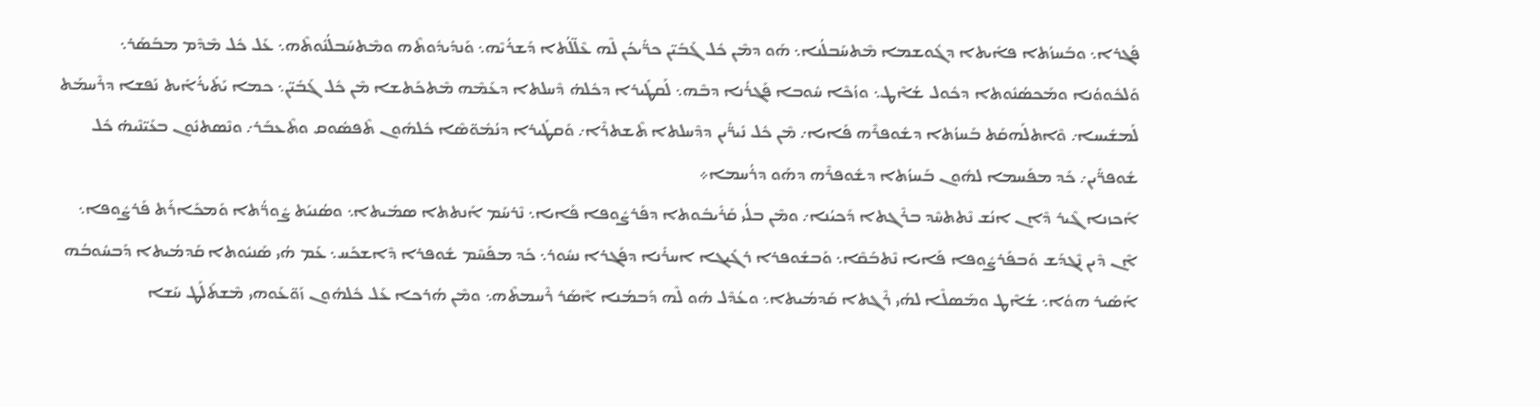ܦܰܓܪܐ܆ ܘܒܰܚܙܳܬܐ ܦܐܺܝܬܐ ܕܓܽܘܫܡܐ ܡܶܬܚܰܒܠܳܢܐ܆ ܗܰܘ ܕܡܶܢ ܟܽܠ ܓܰܒܺܝ̈ܢ ܟܪ̈ܺܝܟܳܢ ܠܶܗ ܥܶܠ̈ܠܳܬܐ ܕܰܫܪܳܝܶܗ܆ ܘܰܢܕܺܝܕܽܘܬܶܗ ܘܡܶܬܚܰܒܠܳܢܽܘܬܶܗ܆ ܥܰܠ ܟܽܠ ܡܶܕܶܡ ܡܒܰܣܰܪ܆ ܘܰܠܟܽܘܘܳܢܐ ܘܡܰܟܣܳܢܽܘܬܐ ܕܟܽܘܠ ܫܳܐܶܛ܆ ܘܙܳܟܶܐ ܚܽܘܒܐ ܦܰܓܪܳܢܐ ܕܒܶܗ܆ ܠܰܩܛܺܝܪܐ ܕܟܽܠܗ̇ ܕܶܚܠܬܐ ܕܥܰܡܶܗ ܡܶܬܟܰܬܫܐ ܡܶܢ ܟܽܠ ܓܰܒܺܝ̈ܢ܆ ܟܡܐ ܝܰܬܺܝܪܳܐܺܝܬ ܢܰܦܫܐ ܕܪܶܚܡܰܬ ܠܰܡܫܺܝܚܐ܇ ܘܶܐܬܠܰܗܩܰܬ ܒܰܚܙܳܬܐ ܕܫܽܘܦܪܶܗ ܦܰܐܝܐ܇ ܡܶܢ ܟܽܠ ܢܺܝܪ̈ܺܝܢ ܕܕܶܚܠܬܐ ܬܶܫܬܪܶܐ܇ ܘܰܩܛܺܝܪܐ ܕܢܳܡܽܘ̈ܣܶܐ ܟܽܠܗܽܘܢ ܬܶܦܣܽܘܩ ܘܬܶܥܒܰܪ܇ ܘܢܶܣܬܢܽܘܢ ܒܥܰܝ̈ܢܶܝܗ̇ ܟܽܠ ܫܽܘܦܪ̈ܺܝܢ܇ ܟܰܕ ܡܦܰܚܡܐ ܠܗܽܘܢ ܒܰܚܙܳܬܐ ܕܫܽܘܦܪܶܗ ܕܗܰܘ ܕܪܳܚܡܐ܀
ܐܰܟܙܢܐ ܓܶܝܪ ܕܶܐܢ ܐܢܳܫ ܢܶܬܬܚܶܕ ܒܪܶܓܬܐ ܕܰܟܝܳܢܐ܇ ܘܡܶܢ ܒܠܳܝ ܩܰܪܺܝܒܽܘܬܐ ܕܦܰܪܨܽܘܦܐ ܦܰܐܝܐ܆ ܢܶܪܚܰܡ ܐܰܢܬܬܐ ܣܡܺܝܬܐ܆ ܘܣܳܢܝܰܬ ܨܽܘܪ̈ܳܬܐ ܘܰܡܟܰܐܪܰܬ ܦܰܪܨܽܘܦܐ܆ ܐܶܢ ܕܶܝܢ ܢܶܓܕܰܫ ܘܰܒܦܰܪܨܽܘܦܐ ܦܰܐܝܐ ܢܶܬܒܰܩܶܐ܆ ܘܰܒܫܽܘܦܪܐ ܪܓܺܝܓܐ ܐܚܪܺܢܐ ܕܦܰܓܪܐ ܢܚܽܘܪ܆ ܟܰܕ ܡܦܰܚܶܡ ܫܽܘܦܪܐ ܕܶܐܫܟܰܚ܆ ܥܰܡ ܗܳܝ ܣܰܢܝܽܘܬܐ ܩܰܕܡܳܝܬܐ ܕܰܒܚܽܘܒܳܗ ܐܰܣܺܝܪ ܗܘܳܐ܆ ܫܳܐܶܛ ܘܡܰܣܠܶܐ ܠܗܳܝ ܪܶܓܬܐ ܩܰܕܡܳܝܬܐ܆ ܘܥܳܕܶܠ ܗܽܘ ܠܶܗ ܕܰܒܡܳܢܐ ܐܶܣܰܪ ܪܶܚܡܬܶܗ܆ ܘܡܶܢ ܗܳܪܟܐ ܥܰܠ ܟܽܠܗܽܘܢ ܙܰܘ̈ܥܰܘܗܝ ܡܶܫܬܰܠܰܛ ܚܰܫܐ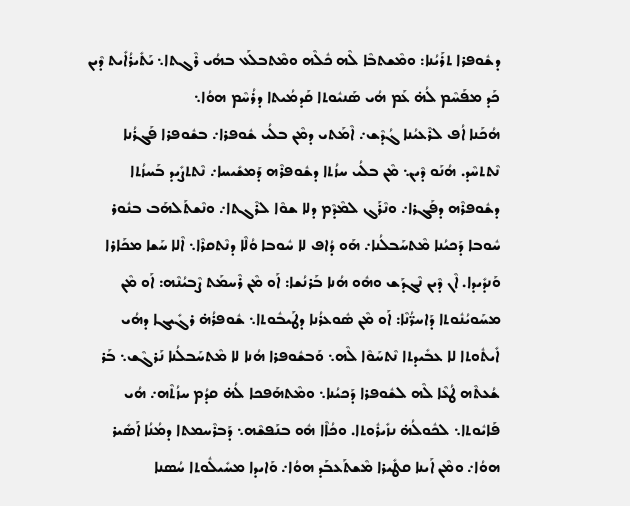ܕܫܽܘܦܪܐ ܬܪܰܝܳܢܐ: ܘܡܶܫܬܒܶܐ ܠܶܗ ܟܽܠܶܗ ܘܡܶܬܒܠܰܥ ܒܗܳܝ ܪܶܓܬܐ܆ ܝܰܬܺܝܪܳܐܺܝܬ ܕܶܝܢ ܟܰܕ ܡܦܰܚܶܡ ܠܳܗ̇ ܥܰܡ ܗܳܝ ܣܰܢܝܽܘܬܐ ܩܰܕܡܳܝܬܐ ܕܪܳܚܶܡ ܗܘܳܐ܆
ܗܳܟܰܢܐ ܐܳܦ ܠܪܶܥܝܳܢܐ ܓܳܕܶܫ܇ ܐܶܡܰܬܝ ܕܡܶܢ ܒܠܳܝ ܫܽܘܦܪܐ܇ ܒܫܽܘܦܪܐ ܦܰܓܪܳܢܐ ܢܶܬܬܚܶܕ. ܗܳܢܰܘ ܕܶܝܢ܆ ܡܶܢ ܒܠܳܝ ܚܙܳܬܐ ܕܫܽܘܦܪܶܗ ܕܰܡܫܺܝܚܐ܇ ܢܶܬܬܨܺܝܕ ܒܰܚܙܳܬܐ ܕܫܽܘܦܪܶܗ ܕܦܰܓܪܐ܇ ܘܢܶܪܰܓ ܠܡܶܕܶܡ ܕܠܐ ܫܘܶܐ ܠܪܶܓܬܐ܇ ܘܢܶܫܬܰܠܗܰܒ ܒܢܽܘܪ ܚܽܘܒܐ ܕܰܟܝܳܢܐ ܡܶܬܚܰܒܠܳܢܐ܇ ܗܰܘ ܕܳܐܦ ܠܐ ܚܽܘܒܐ ܘܳܠܶܐ ܕܢܶܬܩܪܶܐ܆ ܐܶܠܐ ܚܰܫܐ ܡܟܰܐܪܐ ܘܰܢܕܺܝܕܐ. ܐܶܢ ܕܶܝܢ ܢܶܓܕܰܫ ܘܗܽܘ ܗܳܢܐ ܒܰܪܢܳܫܐ: ܐܰܘ ܡܶܢ ܪܶܚܡܰܬ ܨܶܒܝܳܢܶܗ: ܐܰܘ ܡܶܢ ܡܚܰܘܝܳܢܽܘܬܐ ܕܰܐܚܪ̈ܳܢܶܐ: ܐܰܘ ܡܶܢ ܣܽܘܥܪܳܢܐ ܕܛܰܝܒܽܘܬܐ܆ ܫܽܘܦܪܳܗ̇ ܪܓܺܝܓܐ ܕܗܳܝ ܐܺܝܬܽܘܬܐ ܠܐ ܥܒܺܝܕܬܐ ܢܶܬܚܰܘܶܐ ܠܶܗ܆ ܘܰܒܫܽܘܦܪܐ ܗܳܢܐ ܠܐ ܡܶܬܚܰܒܠܳܢܐ ܢܰܪܓܶܫ܆ ܒܰܪ ܫܳܥܬܶܗ ܛܳܥܶܐ ܠܶܗ ܠܫܽܘܦܪܐ ܕܰܟܝܳܢܐ܆ ܘܡܶܬܗܰܦܟܐ ܠܳܗ̇ ܩܕܳܡ ܚܙܳܬܶܗ܇ ܗܳܝ ܦܰܐܝܽܘܬܐ܆ ܠܟܽܘܠܳܗ̇ ܢܙܺܝܪܽܘܬܐ. ܘܟܳܐܶܐ ܗܽܘ ܒܢܰܦܫܶܗ܆ ܕܰܒܪܶܚܡܬܐ ܕܡܳܢܳܐ ܐܰܣܺܝܪ ܗܘܳܐ܇ ܘܡܶܢ ܐܰܝܢܐ ܩܛܺܝܪܐ ܡܶܫܬܰܥܒܰܕ ܗܘܳܐ܇ ܘܰܐܝܕܐ ܡܚܺܝܠܽܘܬܐ ܚܳܣܢܐ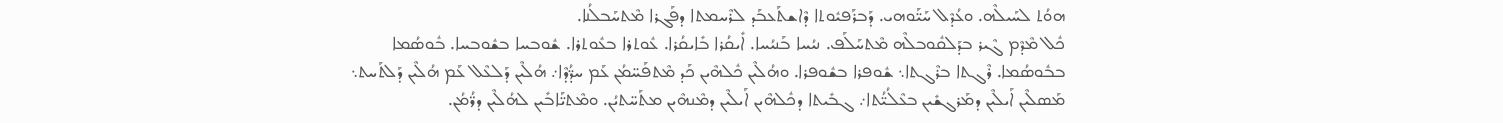ܗܘܳܬ ܠܚܰܝܠܶܗ. ܘܥܳܕܶܠ ܚܰܝ̈ܰܘܗܝ. ܕܰܒܪܰܦܝܽܘܬܐ ܕܶܐܫܬܰܥܒܰܕ ܠܪܶܚܡܬܐ ܕܦܰܓܪܐ ܡܶܬܚܰܒܠܳܢܐ.
ܟܽܠ ܡܶܕܶܡ ܓܶܝܪ ܒܕܰܠܩܽܘܒܠܶܗ ܡܶܬܚܰܠܰܦ. ܢܝܳܚܐ ܒܰܢܝܳܚܐ. ܐܺܝܩܳܪܐ ܒܺܐܝܩܳܪܐ. ܥܽܘܬܪܐ ܒܥܽܘܬܪܐ. ܫܽܘܒܚܐ ܒܫܽܘܒܚܐ. ܒܽܘܣܳܡܐ ܒܒܽܘܣܳܡܐ. ܪܶܓܬܐ ܒܪܶܓܬܐ܆ ܫܽܘܦܪܐ ܒܫܽܘܦܪܐ. ܘܗܳܠܶܝܢ ܟܽܠܗܶܝܢ ܟܰܕ ܡܶܬܦܰܚ̈ܡܳܢ ܥܰܡ ܚܕ̈ܳܕܶܐ܇ ܗܳܠܶܝܢ ܕܰܠܥܶܠ ܥܰܡ ܗܳܠܶܝܢ ܕܰܠܬܰܚܬ܆ ܡܰܣܠܶܝܢ ܐܰܝܠܶܝܢ ܕܡܰܪܓܫܺܝܢ ܒܥܶܠܳܝ̈ܳܬܐ܇ ܓܒܺܝܬܐ ܕܟܽܠܗܶܝܢ ܐܰܝܠܶܝܢ ܕܡܶܢܗܶܝܢ ܡܬܰܚ̈ܬܝܳܢ. ܘܡܶܬܝ̈ܰܐܒܺܝܢ ܠܗܳܠܶܝܢ ܕܪ̈ܳܡܳܢ.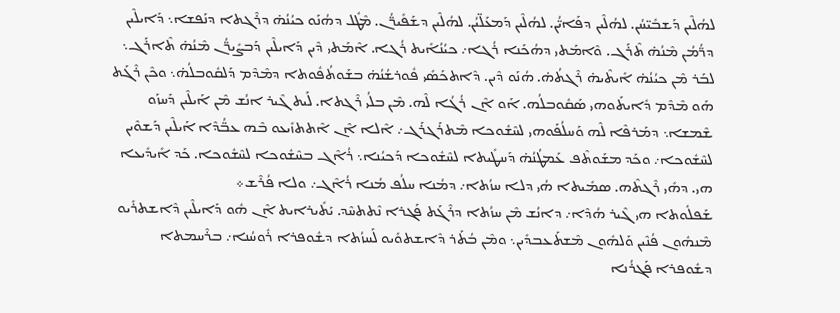ܠܗܳܠܶܝܢ ܕܰܫܒܺܝ̈ܚܳܢ. ܠܗܳܠܶܝܢ ܕܦܰܐܝ̈ܳܢ. ܠܗܳܠܶܝܢ ܕܰܡܥܰܠ̈ܝܳܢ. ܠܗܳܠܶܝܢ ܕܫܰܦܺܝܪ̈ܳܢ. ܡܶܛܽܠ ܕܗܳܢܰܘ ܟܝܳܢܳܗ̇ ܕܪܶܓܬܐ ܕܢܰܦܫܐ܆ ܕܰܐܝܠܶܝܢ ܕܪ̈ܳܡܳܢ ܡܶܢܳܗ̇ ܬܶܪܰܓ. ܘܶܐܡܰܬܝ ܕܗܳܟܰܢܐ ܪܳܓܐ܇ ܟܝܳܢܳܐܺܝܬ ܪܳܓܐ. ܐܶܡܰܬܝ ܕܶܝܢ ܕܰܐܝܠܶܝܢ ܕܰܒܨܺܝܪ̈ܳܢ ܡܶܢܳܗ̇ ܬܶܐܪܰܓ܆ ܠܒܰܪ ܡܶܢ ܟܝܳܢܳܗ̇ ܐܺܝܬܶܝܗ̇ ܪܶܓܬܳܗ̇. ܗܳܢܰܘ ܕܶܝܢ. ܕܶܐܬܟܰܣܺܝ ܦܽܘܪܫܳܢܳܗ̇ ܒܫܰܘܬܳܦܽܘܬܐ ܕܡܶܕܶܡ ܕܰܠܩܽܘܒܠܳܗ̇܆ ܘܟܶܢ ܪܶܓܰܬ ܗܰܘ ܡܶܕܶܡ ܕܺܐܝܬܰܘܗܝ ܣܰܩܽܘܒܠܳܗ. ܐܰܘ ܐܶܢ ܪܳܓܳܐ ܠܶܗ. ܡܶܢ ܒܠܳܝ ܪܶܓܬܐ. ܠܰܝܬ ܓܶܝܪ ܐܢܳܫ ܡܶܢ ܐܰܝܠܶܝܢ ܕܰܚܙܰܘ ܫܶܡܫܐ܆ ܕܡܰܪܦܶܐ ܠܶܗ ܘܰܚܠܳܦܰܘܗܝ ܠܚܶܫܽܘܟܐ ܡܶܬܪܰܓܪܰܓ܇ ܐܶܠܐ ܐܶܢ ܐܶܬܬܙܺܝܥܘ ܒܶܗ ܥܒ̈ܳܕܶܐ ܐܰܝܠܶܝܢ ܕܰܫܘܶܝܢ ܠܚܶܫܽܘܟܐ܇ ܘܟܰܕ ܡܫܰܘܬܶܦ ܥܰܡܛܳܢܳܗ̇ ܕܰܚܛܺܝܬܐ ܠܚܶܫܽܘܟܐ ܕܰܟܝܳܢܐ܆ ܪܳܐܶܓ ܒܚܶܫܽܘܟܐ ܠܚܶܫܽܘܟܐ. ܟܰܕ ܐܺܝܕܺܝܥܐ ܗܝ. ܕܗܺܝ ܪܶܓܬܶܗ. ܣܡܺܝܬܐ ܗܳܝ ܕܠܐ ܚܙܳܬܐ܇ ܕܡܳܢܐ ܚܠܳܦ ܡܳܢܐ ܪܳܐܶܓ܇ ܘܠܐ ܦܳܪܶܫ܀
ܫܰܦܠܽܘܬܐ ܗܝ ܓܶܝܪ ܗܳܕܶܐ܇ ܕܐܢܳܫ ܡܶܢ ܚܙܳܬܐ ܕܪܶܓܰܬ ܦܰܓܪܐ ܢܶܬܬܚܶܕ. ܝܰܬܺܝܪܐܝܬ ܐܶܢ ܗܽܘ ܕܰܐܝܠܶܝܢ ܕܶܐܫܬܪܺܝܘ ܡܶܢܗܽܘܢ ܦܳܢܶܝܢ ܘܰܠܗܽܘܢ ܡܶܫܬܰܥܒܕܺܝܢ܆ ܘܡܶܢ ܒܳܬܰܪ ܕܶܐܫܬܘܺܝܘ ܠܰܚܙܳܬܐ ܕܫܽܘܦܪܐ ܪܽܘܚܳܢܐ܇ ܒܪܶܚܡܬܐ ܕܫܽܘܦܪܐ ܦܰܓܪܳܢܐ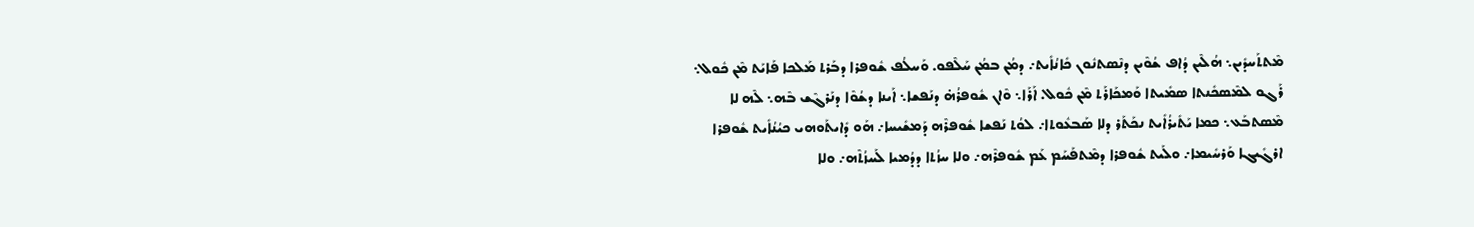ܡܶܬܬܰܚܕܺܝܢ܆ ܗܳܠܶܝܢ ܕܳܐܦ ܫܳܘܶܝܢ ܕܢܶܣܬܢܽܘܢ ܟܺܐܢܳܐܺܝܬ܇ ܕܡܳܢ ܒܡܳܢ ܚܰܠܶܦܘ. ܘܰܚܠܳܦ ܫܽܘܦܪܐ ܕܒܰܪܬ ܡܰܠܟܐ ܦܰܐܝܰܬ ܡܶܢ ܟܽܘܠ܆ ܪܰܓܘ ܠܡܶܣܟܺܢܬܐ ܣܡܺܝܬܐ ܘܰܡܟܰܐܪܰܬ ܡܶܢ ܟܽܘܠ. ܐܰܪܰܐ܆ ܘܶܐܢ ܫܽܘܦܪܳܗ̇ ܕܢܰܦܫܐ܆ ܐܰܝܢܐ ܕܫܳܘܶܐ ܕܢܰܪܓܶܫ ܒܶܗ܆ ܠܶܗ ܠܐ ܡܶܣܬܒܰܥ܆ ܟܡܐ ܝܰܬܺܝܪܳܐܺܝܬ ܢܟܰܬܰܪ ܕܠܐ ܣܰܒܥܽܘܬܐ܇ ܠܘܳܬ ܢܰܦܫܐ ܫܽܘܦܪܶܗ ܕܰܡܫܺܝܚܐ܇ ܗܰܘ ܕܺܐܝܬܰܘܗܝ ܟܝܳܢܳܐܺܝܬ ܫܽܘܦܪܐ ܐܪܓܺܝܓܐ ܘܰܪܚܺܝܡܐ܇ ܘܠܰܝܬ ܫܽܘܦܪܐ ܕܡܶܬܦܰܚܰܡ ܥܰܡ ܫܽܘܦܪܶܗ܇ ܘܠܐ ܚܙܳܬܐ ܕܕܳܡܝܐ ܠܰܚܙܳܬܶܗ܇ ܘܠܐ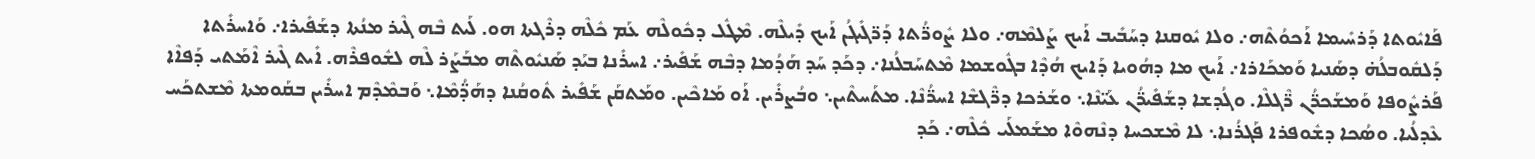ܦܰܐܝܽܘܬܐ ܕܰܪܚܺܝܡܐ ܐܰܟܘܳܬܶܗ܇ ܘܠܐ ܝܽܘܩܢܐ ܕܚܰܒܺܝܒ ܐܰܝܟ ܨܰܠܡܶܗ܇ ܘܠܐ ܨܽܘܪ̈ܳܬܐ ܕܰܪ̈ܓܺܝܓܳܢ ܐܰܝܟ ܕܺܝܠܶܗ. ܡܶܛܽܠ ܕܟܽܘܠܶܗ ܥܰܡ ܟܽܠܶܗ ܕܪܶܓܬܐ ܗܘ. ܠܰܝܬ ܒܶܗ ܓܶܝܪ ܡܢܳܬܐ ܕܫܰܦܺܝܪܐ܇ ܘܰܐܚܪܺܬܐ ܕܰܠܩܽܘܒܠܳܗ̇ ܕܣܰܢܝܐ ܘܰܡܟܰܐܪܐ܇ ܐܰܝܟ ܡܐ ܕܗܳܘܝܐ ܕܰܐܝܟ ܗܳܕܶܐ ܒܓܽܘܫܡܐ ܡܶܬܚܰܒܠܳܢܐ܇ ܕܟܰܕ ܚܰܕ ܗܰܕܳܡܐ ܕܒܶܗ ܫܰܦܺܝܪ܇ ܐܚܪܺܢܐ ܒܝܰܕ ܣܰܢܝܽܘܬܶܗ ܡܒܰܨܰܪ ܠܶܗ ܠܫܽܘܦܪܶܗ. ܐܺܝܬ ܓܶܝܪ ܐܶܡܰܬܝ ܕܰܦܐܶܐ ܦܰܪܨܽܘܦܐ ܘܰܡܫܰܟܪ̈ܳܢ ܪ̈ܶܓܠܶܐ. ܘܓܳܕܫܐ ܕܫܰܦܺܝܪ̈ܳܢ ܥܰܝ̈ܢܶܐ܆ ܘܫܰܪܟܐ ܕܪ̈ܶܓܫܶܐ ܐܚܪ̈ܳܢܶܐ. ܡܬܰܚܬܶܝܢ܆ ܘܒܳܨܪܺܝܢ. ܐܰܘ ܡܰܐܟܶܝܢ. ܘܡܰܬܩܰܢ ܫܰܦܺܝܪ ܬܽܘܩܳܢܐ ܕܗܰܕ̈ܳܡܶܐ܆ ܘܰܒܡܶܕܶܡ ܐܚܪܺܝܢ ܒܩܰܘܡܬܐ ܡܶܫܬܟܰܚ ܥܶܕܠܳܝܐ. ܘܣܳܟܐ ܕܫܽܘܦܪܐ ܦܰܓܪܳܢܐ܆ ܠܐ ܡܶܫܟܚܐ ܕܢܶܗܘܶܐ ܡܫܰܡܠܰܝ ܟܽܠܶܗ܇ ܟܰܕ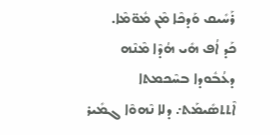ܪܰܚܺܝܩ ܘܰܕܟܶܐ ܡܶܢ ܡܽܘ̈ܡܶܐ.
ܟܰܕ ܐܳܦ ܗܺܝ ܗܳܕܶܐ ܡܶܢܶܗ ܕܥܳܒܽܘܕܐ ܒܚܶܟܡܬܐ ܐܶܬܬܣܺܝܡܰܬ܇ ܕܠܐ ܢܶܗܘܶܐ ܓܡܺܝܪ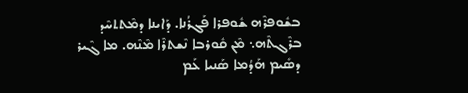ܒܫܽܘܦܪܶܗ ܫܽܘܦܪܐ ܦܰܓܪܳܢܐ. ܕܰܐܝܢܐ ܕܡܶܬܬܚܶܕ ܒܪܶܓܬܶܗ܆ ܡܶܢ ܩܽܘܪܒܐ ܢܶܫܬܪܶܐ ܡܶܢܶܗ. ܡܐ ܓܶܝܪ ܕܣܺܝܡ ܗܰܕܳܡܐ ܣܰܢܝܐ ܥܰܡ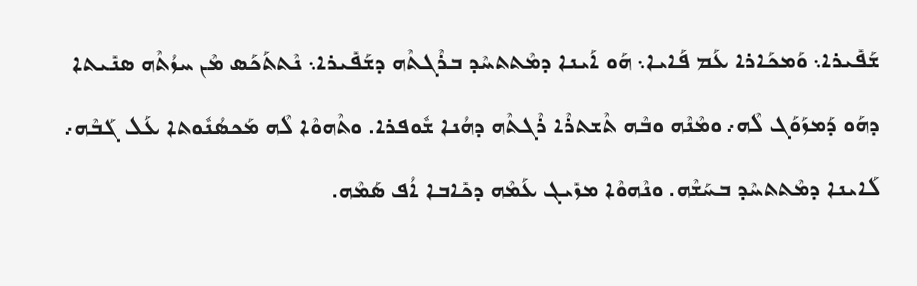ܫܰܦܺܝܪܐ܆ ܘܰܡܟܰܐܪܐ ܥܰܡ ܦܰܐܝܐ܆ ܗܰܘ ܐܰܝܢܐ ܕܡܶܬܬܚܶܕ ܒܪܶܓܬܶܗ ܕܫܰܦܺܝܪܐ܆ ܢܶܬܬܰܟܰܣ ܡܶܢ ܚܙܳܬܶܗ ܣܢܺܝܬܐ ܕܗܰܘ ܕܰܡܙܰܘܰܓ ܠܶܗ܇ ܘܡܶܢܶܗ ܘܒܶܗ ܬܶܫܬܪܶܐ ܪܶܓܬܶܗ ܕܗܳܢܐ ܫܽܘܦܪܐ. ܘܬܶܗܘܶܐ ܠܶܗ ܡܰܟܣܳܢܽܘܬܐ ܥܰܠ ܓܰܒܶܗ܇ ܠܰܐܝܢܐ ܕܡܶܬܬܚܶܕ ܒܚܰܫܶܗ. ܘܢܶܗܘܶܐ ܡܙܺܝܓ ܥܰܡܶܗ ܕܟܺܐܒܐ ܐܳܦ ܣܰܡܶܗ.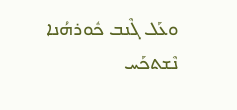ܘܥܰܠ ܓܶܢܒ ܟܽܘܪܗܳܢܐ ܢܶܫܬܟܰܚ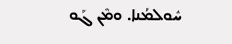ܚܽܘܠܡܳܢܐ. ܘܡܶܢ ܓܰܘ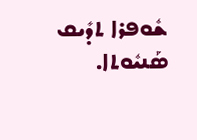ܫܽܘܦܪܐ ܬܕܺܝܩ ܣܰܢܝܽܘܬܐ.